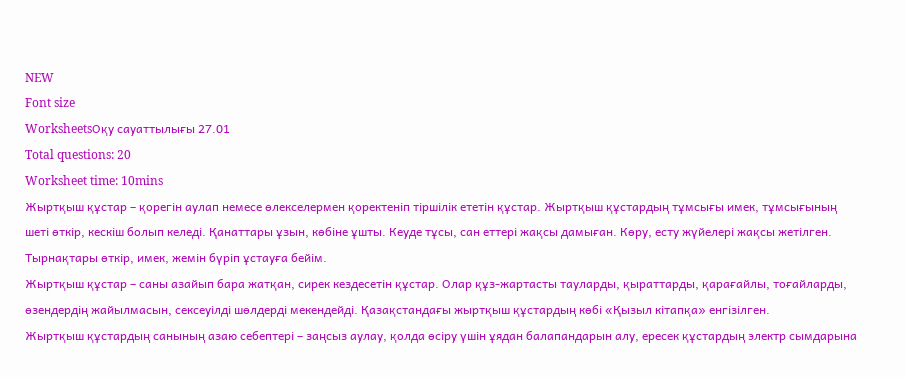NEW
Font size
WorksheetsОқу сауаттылығы 27.01
Total questions: 20
Worksheet time: 10mins
Жыртқыш құстар – қорегін аулап немесе өлекселермен қоректеніп тіршілік ететін құстар. Жыртқыш құстардың тұмсығы имек, тұмсығының шеті өткір, кескіш болып келеді. Қанаттары ұзын, көбіне ұшты. Кеуде тұсы, сан еттері жақсы дамыған. Көру, есту жүйелері жақсы жетілген. Тырнақтары өткір, имек, жемін бүріп ұстауға бейім.
Жыртқыш құстар – саны азайып бара жатқан, сирек кездесетін құстар. Олар құз-жартасты тауларды, қыраттарды, қарағайлы, тоғайларды, өзендердің жайылмасын, сексеуілді шөлдерді мекендейді. Қазақстандағы жыртқыш құстардың көбі «Қызыл кітапқа» енгізілген.
Жыртқыш құстардың санының азаю себептері – заңсыз аулау, қолда өсіру үшін ұядан балапандарын алу, ересек құстардың электр сымдарына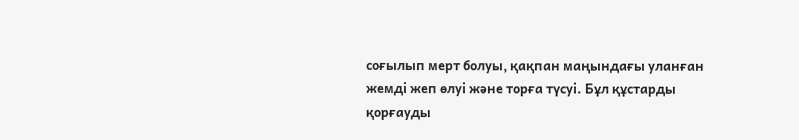соғылып мерт болуы, қақпан маңындағы уланған жемді жеп өлуі және торға түсуі. Бұл құстарды қорғауды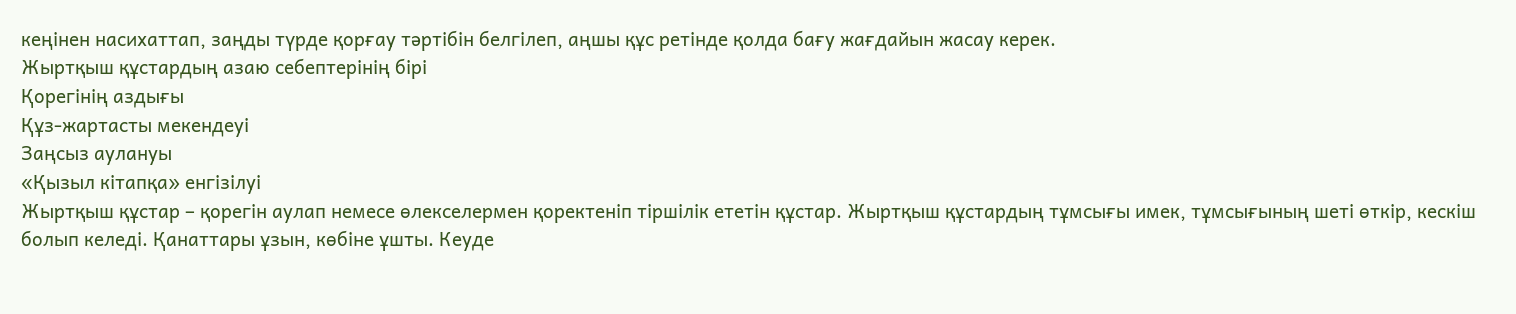кеңінен насихаттап, заңды түрде қорғау тәртібін белгілеп, аңшы құс ретінде қолда бағу жағдайын жасау керек.
Жыртқыш құстардың азаю себептерінің бірі
Қорегінің аздығы
Құз-жартасты мекендеуі
Заңсыз аулануы
«Қызыл кітапқа» енгізілуі
Жыртқыш құстар – қорегін аулап немесе өлекселермен қоректеніп тіршілік ететін құстар. Жыртқыш құстардың тұмсығы имек, тұмсығының шеті өткір, кескіш болып келеді. Қанаттары ұзын, көбіне ұшты. Кеуде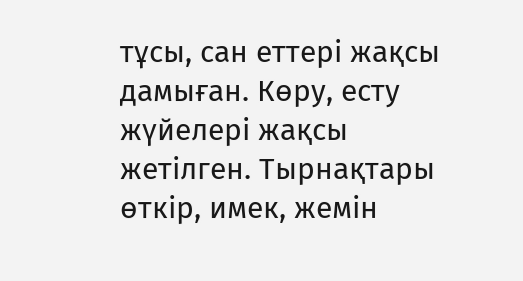тұсы, сан еттері жақсы дамыған. Көру, есту жүйелері жақсы жетілген. Тырнақтары өткір, имек, жемін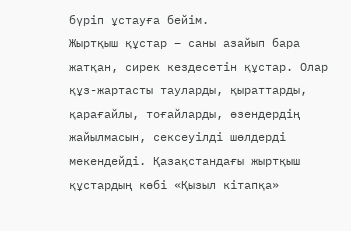бүріп ұстауға бейім.
Жыртқыш құстар – саны азайып бара жатқан, сирек кездесетін құстар. Олар құз-жартасты тауларды, қыраттарды, қарағайлы, тоғайларды, өзендердің жайылмасын, сексеуілді шөлдерді мекендейді. Қазақстандағы жыртқыш құстардың көбі «Қызыл кітапқа»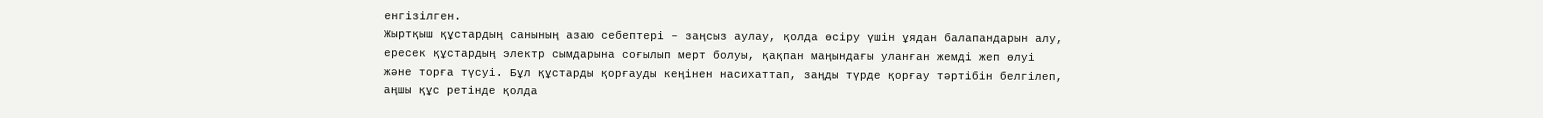енгізілген.
Жыртқыш құстардың санының азаю себептері – заңсыз аулау, қолда өсіру үшін ұядан балапандарын алу, ересек құстардың электр сымдарына соғылып мерт болуы, қақпан маңындағы уланған жемді жеп өлуі және торға түсуі. Бұл құстарды қорғауды кеңінен насихаттап, заңды түрде қорғау тәртібін белгілеп, аңшы құс ретінде қолда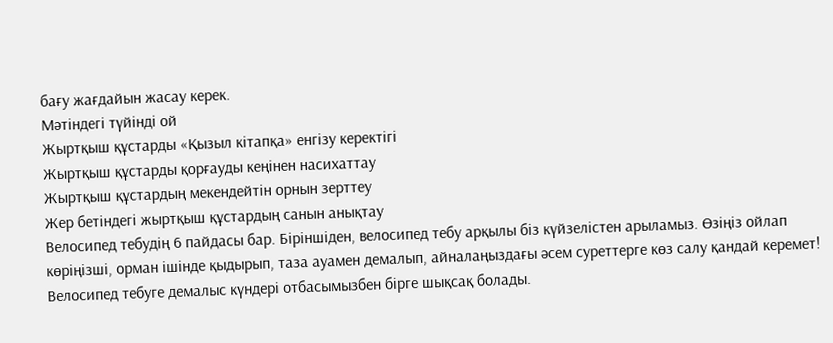бағу жағдайын жасау керек.
Мәтіндегі түйінді ой
Жыртқыш құстарды «Қызыл кітапқа» енгізу керектігі
Жыртқыш құстарды қорғауды кеңінен насихаттау
Жыртқыш құстардың мекендейтін орнын зерттеу
Жер бетіндегі жыртқыш құстардың санын анықтау
Велосипед тебудің 6 пайдасы бар. Біріншіден, велосипед тебу арқылы біз күйзелістен арыламыз. Өзіңіз ойлап көріңізші, орман ішінде қыдырып, таза ауамен демалып, айналаңыздағы әсем суреттерге көз салу қандай керемет! Велосипед тебуге демалыс күндері отбасымызбен бірге шықсақ болады.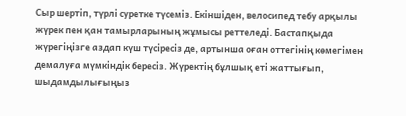Сыр шертіп, түрлі суретке түсеміз. Екіншіден, велосипед тебу арқылы жүрек пен қан тамырларының жұмысы реттеледі. Бастапқыда жүрегіңізге аздап күш түсіресіз де, артынша оған оттегінің көмегімен демалуға мүмкіндік бересіз. Жүректің бұлшық еті жаттығып, шыдамдылығыңыз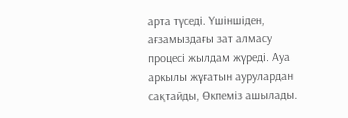арта түседі. Үшіншіден, ағзамыздағы зат алмасу процесі жылдам жүреді. Ауа аркылы жұғатын аурулардан сақтайды, Өкпеміз ашылады.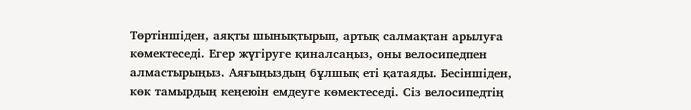Төртіншіден, аяқты шынықтырып, артық салмақтан арылуға көмектеседі. Егер жүгіруге қиналсаңыз, оны велосипедпен алмастырыңыз. Аяғыңыздың бұлшық еті қатаяды. Бесіншіден, көк тамырдың кеңеюін емдеуге көмектеседі. Сіз велосипедтің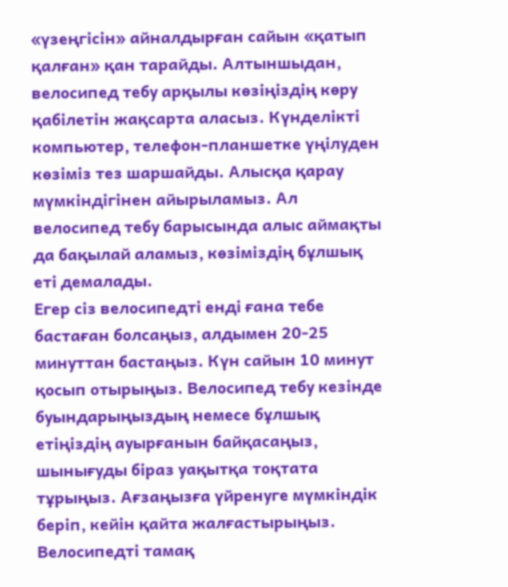«үзеңгісін» айналдырған сайын «қатып қалған» қан тарайды. Алтыншыдан, велосипед тебу арқылы көзіңіздің көру қабілетін жақсарта аласыз. Күнделікті компьютер, телефон-планшетке үңілуден көзіміз тез шаршайды. Алысқа қарау мүмкіндігінен айырыламыз. Ал велосипед тебу барысында алыс аймақты да бақылай аламыз, көзіміздің бұлшық еті демалады.
Егер сіз велосипедті енді ғана тебе бастаған болсаңыз, алдымен 20-25 минуттан бастаңыз. Күн сайын 10 минут қосып отырыңыз. Велосипед тебу кезінде буындарыңыздың немесе бұлшық етіңіздің ауырғанын байқасаңыз, шынығуды біраз уақытқа тоқтата тұрыңыз. Ағзаңызға үйренуге мүмкіндік беріп, кейін қайта жалғастырыңыз. Велосипедті тамақ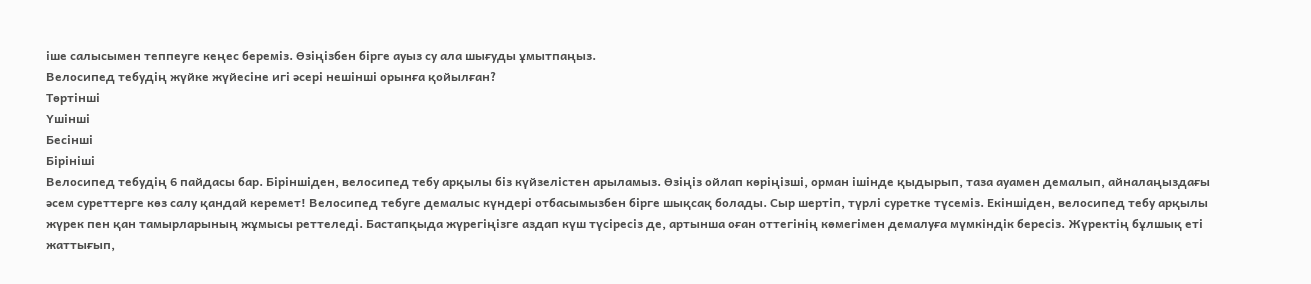іше салысымен теппеуге кеңес береміз. Өзіңізбен бірге ауыз су ала шығуды ұмытпаңыз.
Велосипед тебудің жүйке жүйесіне игі әсері нешінші орынға қойылған?
Төртінші
Үшінші
Бесінші
Бірініші
Велосипед тебудің 6 пайдасы бар. Біріншіден, велосипед тебу арқылы біз күйзелістен арыламыз. Өзіңіз ойлап көріңізші, орман ішінде қыдырып, таза ауамен демалып, айналаңыздағы әсем суреттерге көз салу қандай керемет! Велосипед тебуге демалыс күндері отбасымызбен бірге шықсақ болады. Сыр шертіп, түрлі суретке түсеміз. Екіншіден, велосипед тебу арқылы жүрек пен қан тамырларының жұмысы реттеледі. Бастапқыда жүрегіңізге аздап күш түсіресіз де, артынша оған оттегінің көмегімен демалуға мүмкіндік бересіз. Жүректің бұлшық еті жаттығып,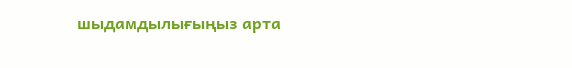шыдамдылығыңыз арта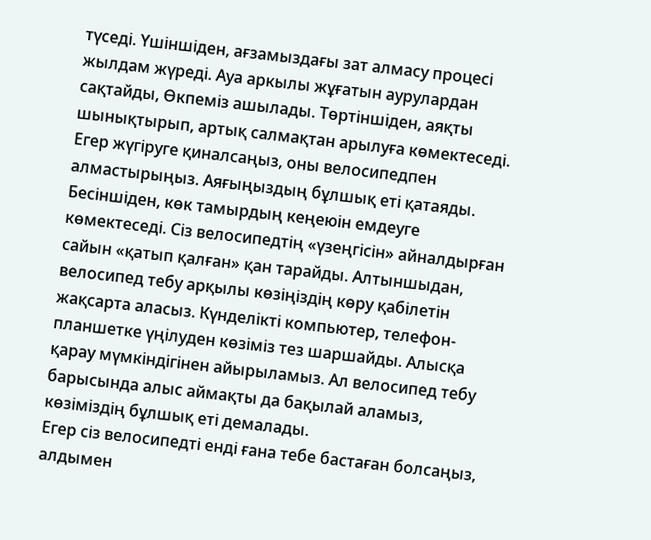түседі. Үшіншіден, ағзамыздағы зат алмасу процесі жылдам жүреді. Ауа аркылы жұғатын аурулардан сақтайды, Өкпеміз ашылады. Төртіншіден, аяқты шынықтырып, артық салмақтан арылуға көмектеседі. Егер жүгіруге қиналсаңыз, оны велосипедпен алмастырыңыз. Аяғыңыздың бұлшық еті қатаяды. Бесіншіден, көк тамырдың кеңеюін емдеуге көмектеседі. Сіз велосипедтің «үзеңгісін» айналдырған сайын «қатып қалған» қан тарайды. Алтыншыдан, велосипед тебу арқылы көзіңіздің көру қабілетін жақсарта аласыз. Күнделікті компьютер, телефон-планшетке үңілуден көзіміз тез шаршайды. Алысқа қарау мүмкіндігінен айырыламыз. Ал велосипед тебу барысында алыс аймақты да бақылай аламыз, көзіміздің бұлшық еті демалады.
Егер сіз велосипедті енді ғана тебе бастаған болсаңыз, алдымен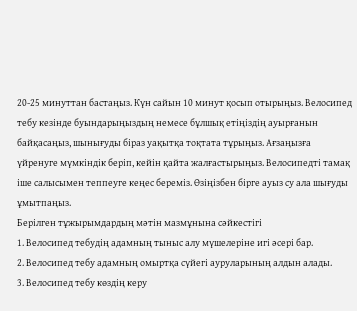20-25 минуттан бастаңыз. Күн сайын 10 минут қосып отырыңыз. Велосипед тебу кезінде буындарыңыздың немесе бұлшық етіңіздің ауырғанын байқасаңыз, шынығуды біраз уақытқа тоқтата тұрыңыз. Ағзаңызға үйренуге мүмкіндік беріп, кейін қайта жалғастырыңыз. Велосипедті тамақ іше салысымен теппеуге кеңес береміз. Өзіңізбен бірге ауыз су ала шығуды ұмытпаңыз.
Берілген тұжырымдардың мәтін мазмұнына сәйкестігі
1. Велосипед тебудің адамның тыныс алу мүшелеріне игі әсері бар.
2. Велосипед тебу адамның омыртқа сүйегі ауруларының алдын алады.
3. Велосипед тебу көздің керу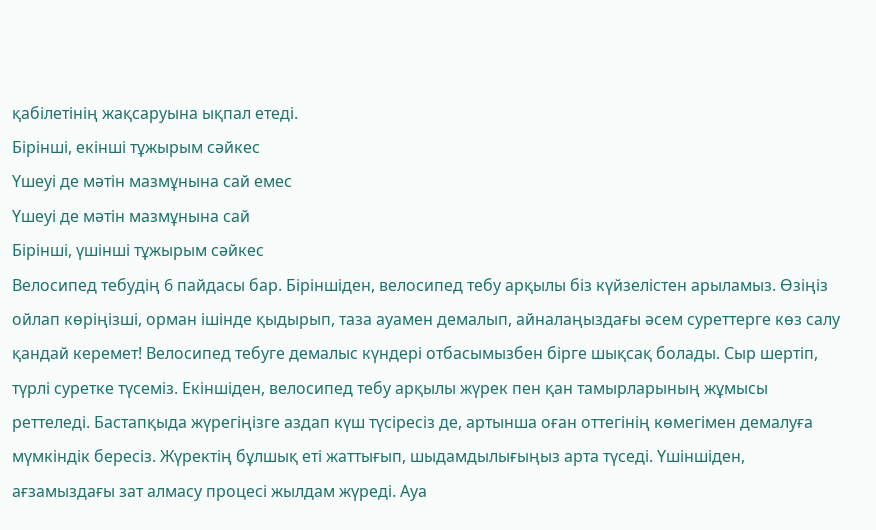қабілетінің жақсаруына ықпал етеді.
Бірінші, екінші тұжырым сәйкес
Үшеуі де мәтін мазмұнына сай емес
Үшеуі де мәтін мазмұнына сай
Бірінші, үшінші тұжырым сәйкес
Велосипед тебудің 6 пайдасы бар. Біріншіден, велосипед тебу арқылы біз күйзелістен арыламыз. Өзіңіз ойлап көріңізші, орман ішінде қыдырып, таза ауамен демалып, айналаңыздағы әсем суреттерге көз салу қандай керемет! Велосипед тебуге демалыс күндері отбасымызбен бірге шықсақ болады. Сыр шертіп, түрлі суретке түсеміз. Екіншіден, велосипед тебу арқылы жүрек пен қан тамырларының жұмысы реттеледі. Бастапқыда жүрегіңізге аздап күш түсіресіз де, артынша оған оттегінің көмегімен демалуға мүмкіндік бересіз. Жүректің бұлшық еті жаттығып, шыдамдылығыңыз арта түседі. Үшіншіден, ағзамыздағы зат алмасу процесі жылдам жүреді. Ауа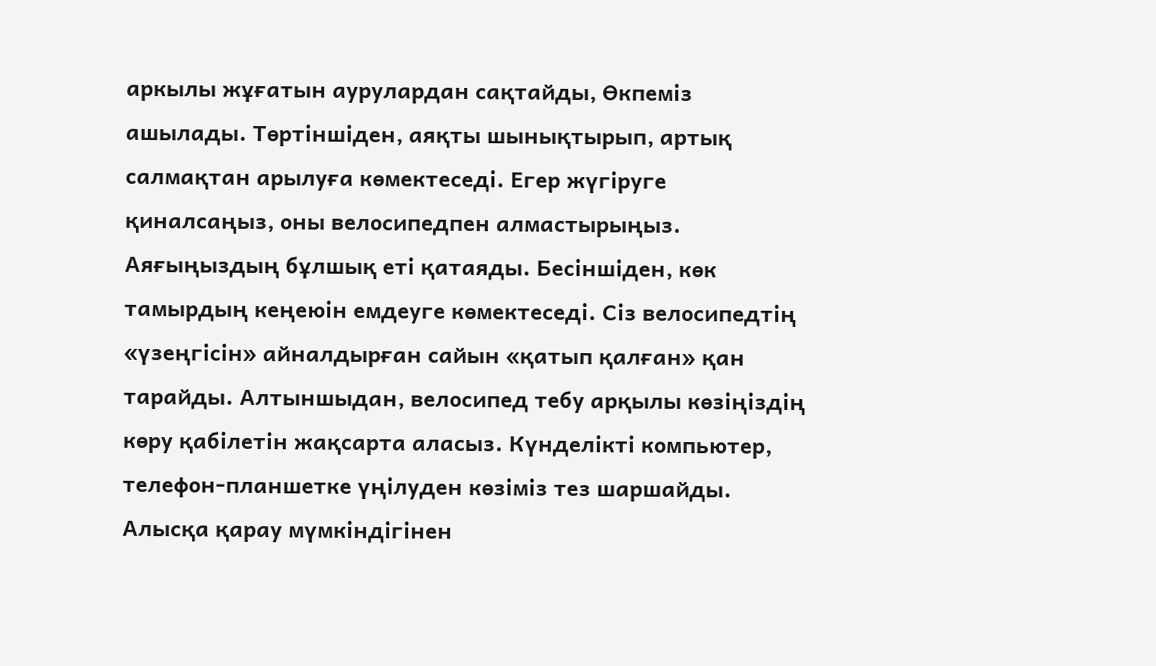аркылы жұғатын аурулардан сақтайды, Өкпеміз ашылады. Төртіншіден, аяқты шынықтырып, артық салмақтан арылуға көмектеседі. Егер жүгіруге қиналсаңыз, оны велосипедпен алмастырыңыз. Аяғыңыздың бұлшық еті қатаяды. Бесіншіден, көк тамырдың кеңеюін емдеуге көмектеседі. Сіз велосипедтің «үзеңгісін» айналдырған сайын «қатып қалған» қан тарайды. Алтыншыдан, велосипед тебу арқылы көзіңіздің көру қабілетін жақсарта аласыз. Күнделікті компьютер, телефон-планшетке үңілуден көзіміз тез шаршайды. Алысқа қарау мүмкіндігінен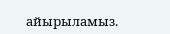айырыламыз.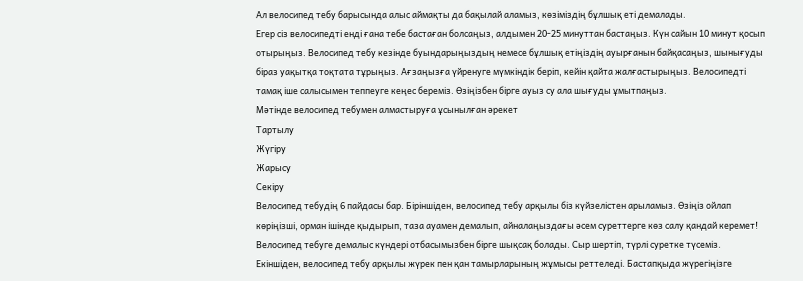Ал велосипед тебу барысында алыс аймақты да бақылай аламыз, көзіміздің бұлшық еті демалады.
Егер сіз велосипедті енді ғана тебе бастаған болсаңыз, алдымен 20-25 минуттан бастаңыз. Күн сайын 10 минут қосып отырыңыз. Велосипед тебу кезінде буындарыңыздың немесе бұлшық етіңіздің ауырғанын байқасаңыз, шынығуды біраз уақытқа тоқтата тұрыңыз. Ағзаңызға үйренуге мүмкіндік беріп, кейін қайта жалғастырыңыз. Велосипедті тамақ іше салысымен теппеуге кеңес береміз. Өзіңізбен бірге ауыз су ала шығуды ұмытпаңыз.
Мәтінде велосипед тебумен алмастыруға ұсынылған әрекет
Тартылу
Жүгіру
Жарысу
Секіру
Велосипед тебудің 6 пайдасы бар. Біріншіден, велосипед тебу арқылы біз күйзелістен арыламыз. Өзіңіз ойлап көріңізші, орман ішінде қыдырып, таза ауамен демалып, айналаңыздағы әсем суреттерге көз салу қандай керемет! Велосипед тебуге демалыс күндері отбасымызбен бірге шықсақ болады. Сыр шертіп, түрлі суретке түсеміз. Екіншіден, велосипед тебу арқылы жүрек пен қан тамырларының жұмысы реттеледі. Бастапқыда жүрегіңізге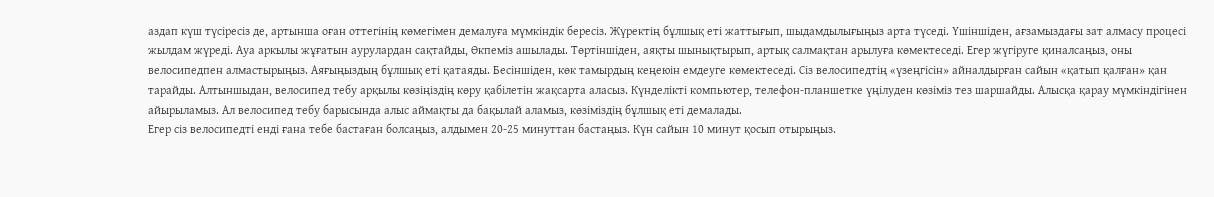аздап күш түсіресіз де, артынша оған оттегінің көмегімен демалуға мүмкіндік бересіз. Жүректің бұлшық еті жаттығып, шыдамдылығыңыз арта түседі. Үшіншіден, ағзамыздағы зат алмасу процесі жылдам жүреді. Ауа аркылы жұғатын аурулардан сақтайды, Өкпеміз ашылады. Төртіншіден, аяқты шынықтырып, артық салмақтан арылуға көмектеседі. Егер жүгіруге қиналсаңыз, оны велосипедпен алмастырыңыз. Аяғыңыздың бұлшық еті қатаяды. Бесіншіден, көк тамырдың кеңеюін емдеуге көмектеседі. Сіз велосипедтің «үзеңгісін» айналдырған сайын «қатып қалған» қан тарайды. Алтыншыдан, велосипед тебу арқылы көзіңіздің көру қабілетін жақсарта аласыз. Күнделікті компьютер, телефон-планшетке үңілуден көзіміз тез шаршайды. Алысқа қарау мүмкіндігінен айырыламыз. Ал велосипед тебу барысында алыс аймақты да бақылай аламыз, көзіміздің бұлшық еті демалады.
Егер сіз велосипедті енді ғана тебе бастаған болсаңыз, алдымен 20-25 минуттан бастаңыз. Күн сайын 10 минут қосып отырыңыз.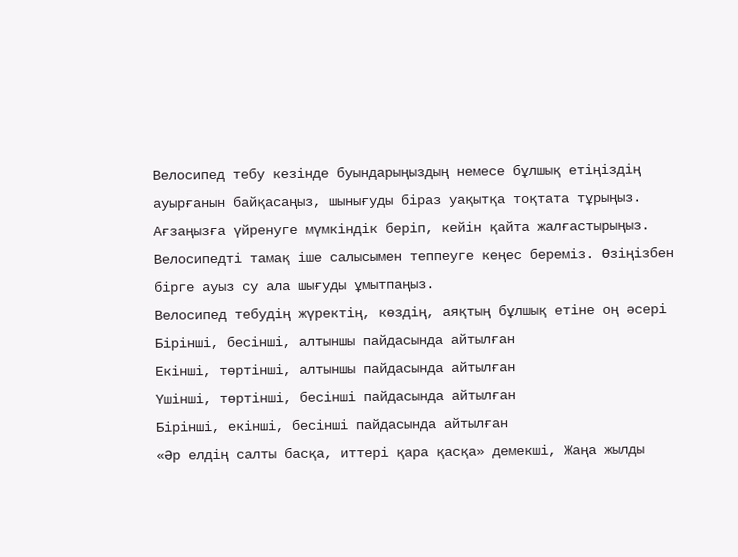Велосипед тебу кезінде буындарыңыздың немесе бұлшық етіңіздің ауырғанын байқасаңыз, шынығуды біраз уақытқа тоқтата тұрыңыз. Ағзаңызға үйренуге мүмкіндік беріп, кейін қайта жалғастырыңыз. Велосипедті тамақ іше салысымен теппеуге кеңес береміз. Өзіңізбен бірге ауыз су ала шығуды ұмытпаңыз.
Велосипед тебудің жүректің, көздің, аяқтың бұлшық етіне оң әсері
Бірінші, бесінші, алтыншы пайдасында айтылған
Екінші, төртінші, алтыншы пайдасында айтылған
Үшінші, төртінші, бесінші пайдасында айтылған
Бірінші, екінші, бесінші пайдасында айтылған
«Әр елдің салты басқа, иттері қара қасқа» демекші, Жаңа жылды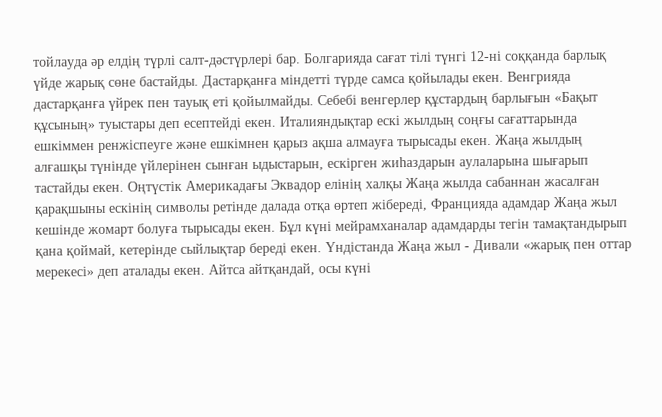тойлауда әр елдің түрлі салт-дәстүрлері бар. Болгарияда сағат тілі түнгі 12-ні соққанда барлық үйде жарық сөне бастайды. Дастарқанға міндетті түрде самса қойылады екен. Венгрияда дастарқанға үйрек пен тауық еті қойылмайды. Себебі венгерлер құстардың барлығын «Бақыт құсының» туыстары деп есептейді екен. Италияндықтар ескі жылдың соңғы сағаттарында ешкіммен ренжіспеуге және ешкімнен қарыз ақша алмауға тырысады екен. Жаңа жылдың алғашқы түнінде үйлерінен сынған ыдыстарын, ескірген жиһаздарын аулаларына шығарып тастайды екен. Оңтүстік Америкадағы Эквадор елінің халқы Жаңа жылда сабаннан жасалған қарақшыны ескінің символы ретінде далада отқа өртеп жібереді, Францияда адамдар Жаңа жыл кешінде жомарт болуға тырысады екен. Бұл күні мейрамханалар адамдарды тегін тамақтандырып қана қоймай, кетерінде сыйлықтар береді екен. Үндістанда Жаңа жыл - Дивали «жарық пен оттар мерекесі» деп аталады екен. Айтса айтқандай, осы күні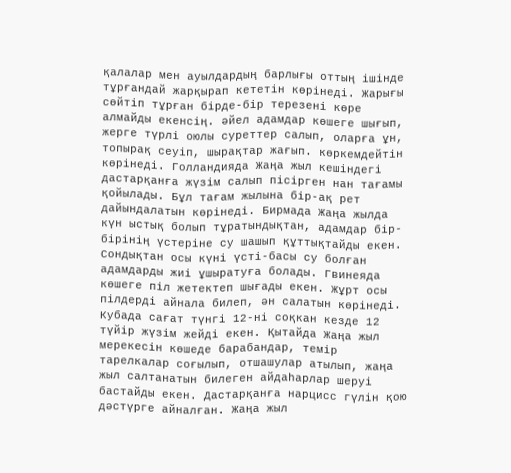қалалар мен ауылдардың барлығы оттың ішінде тұрғандай жарқырап кететін көрінеді. Жарығы сөйтіп тұрған бірде-бір терезені көре алмайды екенсің. әйел адамдар көшеге шығып, жерге түрлі оюлы суреттер салып, оларға ұн, топырақ сеуіп, шырақтар жағып. көркемдейтін көрінеді. Голландияда Жаңа жыл кешіндегі дастарқанға жүзім салып пісірген нан тағамы қойылады. Бұл тағам жылына бір-ақ рет дайындалатын көрінеді. Бирмада Жаңа жылда күн ыстық болып тұратындықтан, адамдар бір-бірінің үстеріне су шашып құттықтайды екен. Сондықтан осы күні үсті-басы су болған адамдарды жиі ұшыратуға болады. Гвинеяда көшеге піл жетектеп шығады екен. Жұрт осы пілдерді айнала билеп, ән салатын көрінеді. Кубада сағат түнгі 12-ні соқкан кезде 12 түйір жүзім жейді екен. Қытайда Жаңа жыл мерекесін көшеде барабандар, темір тарелкалар соғылып, отшашулар атылып, жаңа жыл салтанатын билеген айдаһарлар шеруі бастайды екен. Дастарқанға нарцисс гүлін қою дәстүрге айналған. Жаңа жыл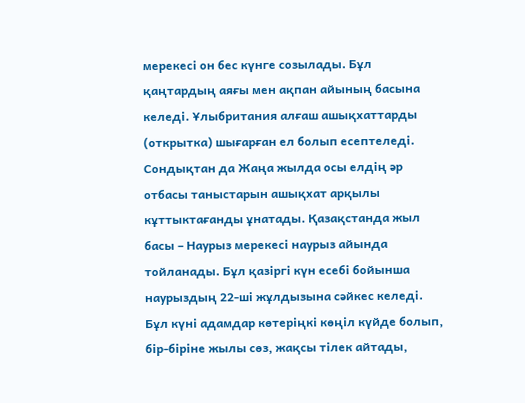мерекесі он бес күнге созылады. Бұл қаңтардың аяғы мен ақпан айының басына келеді. Ұлыбритания алғаш ашықхаттарды (открытка) шығарған ел болып есептеледі. Сондықтан да Жаңа жылда осы елдің әр отбасы таныстарын ашықхат арқылы кұттыктағанды ұнатады. Қазақстанда жыл басы – Наурыз мерекесі наурыз айында тойланады. Бұл қазіргі күн есебі бойынша наурыздың 22-ші жұлдызына сәйкес келеді. Бұл күні адамдар көтеріңкі көңіл күйде болып, бір-біріне жылы сөз, жақсы тілек айтады,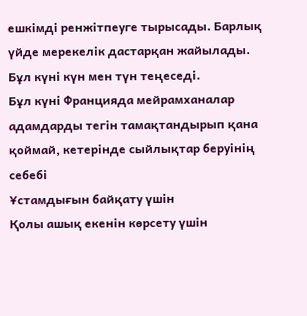ешкімді ренжітпеуге тырысады. Барлық үйде мерекелік дастарқан жайылады. Бұл күні күн мен түн теңеседі.
Бұл күні Францияда мейрамханалар адамдарды тегін тамақтандырып қана қоймай, кетерінде сыйлықтар беруінің себебі
Ұстамдығын байқату үшін
Қолы ашық екенін көрсету үшін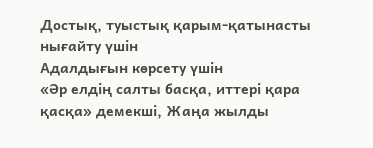Достық, туыстық қарым-қатынасты нығайту үшін
Адалдығын көрсету үшін
«Әр елдің салты басқа, иттері қара қасқа» демекші, Жаңа жылды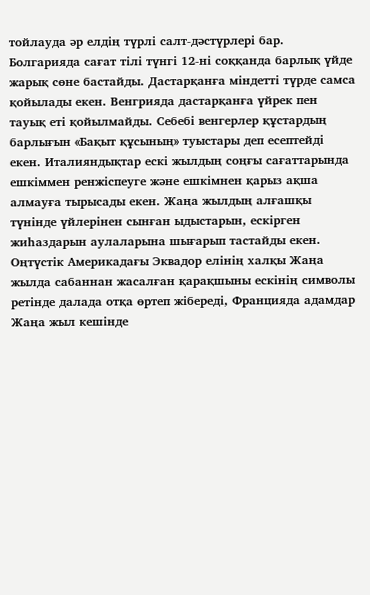тойлауда әр елдің түрлі салт-дәстүрлері бар. Болгарияда сағат тілі түнгі 12-ні соққанда барлық үйде жарық сөне бастайды. Дастарқанға міндетті түрде самса қойылады екен. Венгрияда дастарқанға үйрек пен тауық еті қойылмайды. Себебі венгерлер құстардың барлығын «Бақыт құсының» туыстары деп есептейді екен. Италияндықтар ескі жылдың соңғы сағаттарында ешкіммен ренжіспеуге және ешкімнен қарыз ақша алмауға тырысады екен. Жаңа жылдың алғашқы түнінде үйлерінен сынған ыдыстарын, ескірген жиһаздарын аулаларына шығарып тастайды екен. Оңтүстік Америкадағы Эквадор елінің халқы Жаңа жылда сабаннан жасалған қарақшыны ескінің символы ретінде далада отқа өртеп жібереді, Францияда адамдар Жаңа жыл кешінде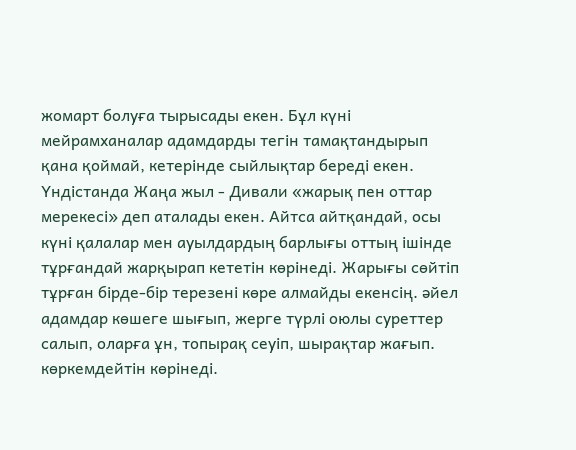жомарт болуға тырысады екен. Бұл күні мейрамханалар адамдарды тегін тамақтандырып қана қоймай, кетерінде сыйлықтар береді екен. Үндістанда Жаңа жыл - Дивали «жарық пен оттар мерекесі» деп аталады екен. Айтса айтқандай, осы күні қалалар мен ауылдардың барлығы оттың ішінде тұрғандай жарқырап кететін көрінеді. Жарығы сөйтіп тұрған бірде-бір терезені көре алмайды екенсің. әйел адамдар көшеге шығып, жерге түрлі оюлы суреттер салып, оларға ұн, топырақ сеуіп, шырақтар жағып. көркемдейтін көрінеді.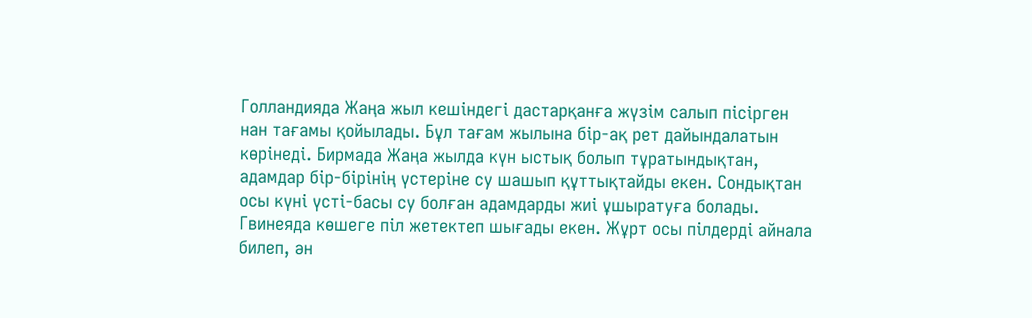Голландияда Жаңа жыл кешіндегі дастарқанға жүзім салып пісірген нан тағамы қойылады. Бұл тағам жылына бір-ақ рет дайындалатын көрінеді. Бирмада Жаңа жылда күн ыстық болып тұратындықтан, адамдар бір-бірінің үстеріне су шашып құттықтайды екен. Сондықтан осы күні үсті-басы су болған адамдарды жиі ұшыратуға болады. Гвинеяда көшеге піл жетектеп шығады екен. Жұрт осы пілдерді айнала билеп, ән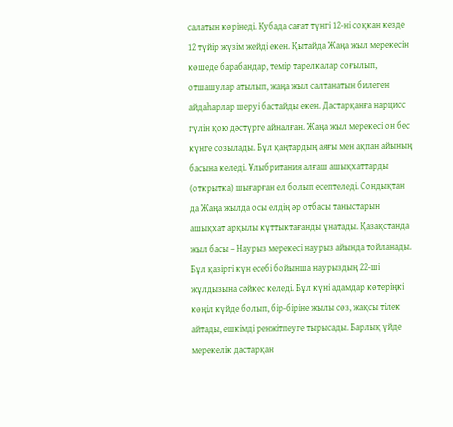салатын көрінеді. Кубада сағат түнгі 12-ні соқкан кезде 12 түйір жүзім жейді екен. Қытайда Жаңа жыл мерекесін көшеде барабандар, темір тарелкалар соғылып, отшашулар атылып, жаңа жыл салтанатын билеген айдаһарлар шеруі бастайды екен. Дастарқанға нарцисс гүлін қою дәстүрге айналған. Жаңа жыл мерекесі он бес күнге созылады. Бұл қаңтардың аяғы мен ақпан айының басына келеді. Ұлыбритания алғаш ашықхаттарды (открытка) шығарған ел болып есептеледі. Сондықтан да Жаңа жылда осы елдің әр отбасы таныстарын ашықхат арқылы кұттыктағанды ұнатады. Қазақстанда жыл басы – Наурыз мерекесі наурыз айында тойланады. Бұл қазіргі күн есебі бойынша наурыздың 22-ші жұлдызына сәйкес келеді. Бұл күні адамдар көтеріңкі көңіл күйде болып, бір-біріне жылы сөз, жақсы тілек айтады, ешкімді ренжітпеуге тырысады. Барлық үйде мерекелік дастарқан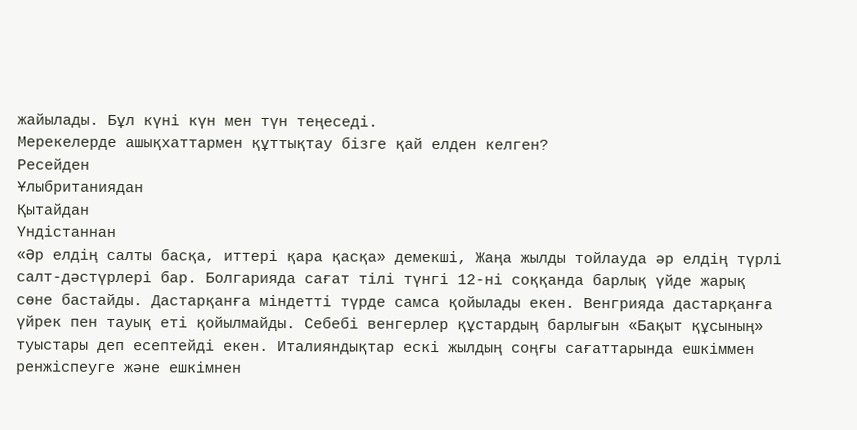жайылады. Бұл күні күн мен түн теңеседі.
Мерекелерде ашықхаттармен құттықтау бізге қай елден келген?
Ресейден
Ұлыбританиядан
Қытайдан
Үндістаннан
«Әр елдің салты басқа, иттері қара қасқа» демекші, Жаңа жылды тойлауда әр елдің түрлі салт-дәстүрлері бар. Болгарияда сағат тілі түнгі 12-ні соққанда барлық үйде жарық сөне бастайды. Дастарқанға міндетті түрде самса қойылады екен. Венгрияда дастарқанға үйрек пен тауық еті қойылмайды. Себебі венгерлер құстардың барлығын «Бақыт құсының» туыстары деп есептейді екен. Италияндықтар ескі жылдың соңғы сағаттарында ешкіммен ренжіспеуге және ешкімнен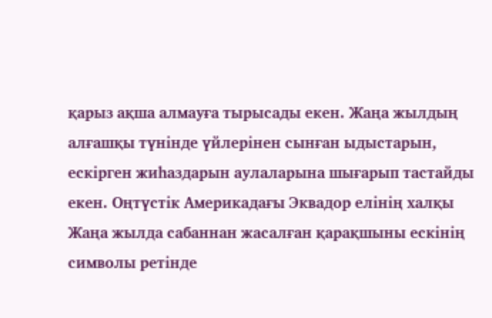қарыз ақша алмауға тырысады екен. Жаңа жылдың алғашқы түнінде үйлерінен сынған ыдыстарын, ескірген жиһаздарын аулаларына шығарып тастайды екен. Оңтүстік Америкадағы Эквадор елінің халқы Жаңа жылда сабаннан жасалған қарақшыны ескінің символы ретінде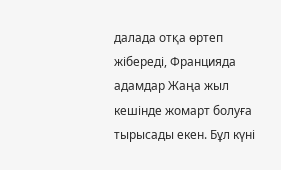далада отқа өртеп жібереді, Францияда адамдар Жаңа жыл кешінде жомарт болуға тырысады екен. Бұл күні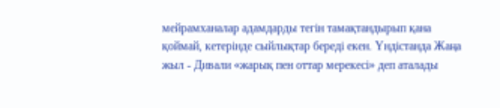мейрамханалар адамдарды тегін тамақтандырып қана қоймай, кетерінде сыйлықтар береді екен. Үндістанда Жаңа жыл - Дивали «жарық пен оттар мерекесі» деп аталады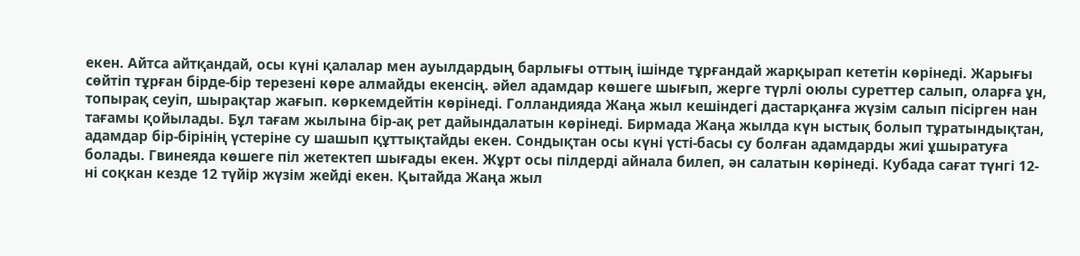екен. Айтса айтқандай, осы күні қалалар мен ауылдардың барлығы оттың ішінде тұрғандай жарқырап кететін көрінеді. Жарығы сөйтіп тұрған бірде-бір терезені көре алмайды екенсің. әйел адамдар көшеге шығып, жерге түрлі оюлы суреттер салып, оларға ұн, топырақ сеуіп, шырақтар жағып. көркемдейтін көрінеді. Голландияда Жаңа жыл кешіндегі дастарқанға жүзім салып пісірген нан тағамы қойылады. Бұл тағам жылына бір-ақ рет дайындалатын көрінеді. Бирмада Жаңа жылда күн ыстық болып тұратындықтан, адамдар бір-бірінің үстеріне су шашып құттықтайды екен. Сондықтан осы күні үсті-басы су болған адамдарды жиі ұшыратуға болады. Гвинеяда көшеге піл жетектеп шығады екен. Жұрт осы пілдерді айнала билеп, ән салатын көрінеді. Кубада сағат түнгі 12-ні соқкан кезде 12 түйір жүзім жейді екен. Қытайда Жаңа жыл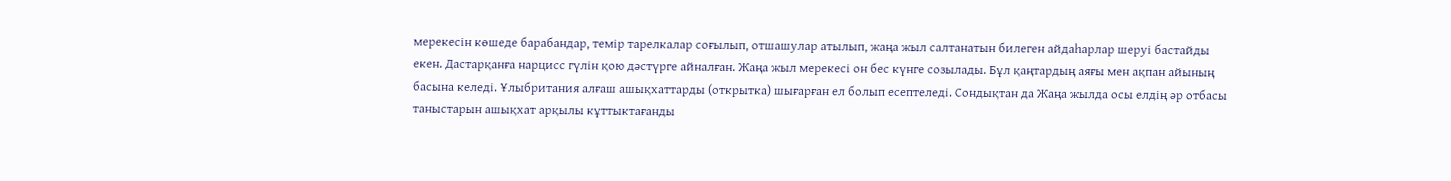мерекесін көшеде барабандар, темір тарелкалар соғылып, отшашулар атылып, жаңа жыл салтанатын билеген айдаһарлар шеруі бастайды екен. Дастарқанға нарцисс гүлін қою дәстүрге айналған. Жаңа жыл мерекесі он бес күнге созылады. Бұл қаңтардың аяғы мен ақпан айының басына келеді. Ұлыбритания алғаш ашықхаттарды (открытка) шығарған ел болып есептеледі. Сондықтан да Жаңа жылда осы елдің әр отбасы таныстарын ашықхат арқылы кұттыктағанды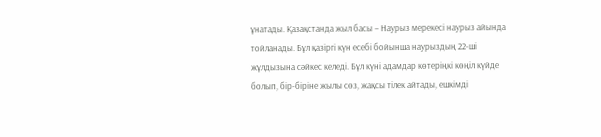ұнатады. Қазақстанда жыл басы – Наурыз мерекесі наурыз айында тойланады. Бұл қазіргі күн есебі бойынша наурыздың 22-ші жұлдызына сәйкес келеді. Бұл күні адамдар көтеріңкі көңіл күйде болып, бір-біріне жылы сөз, жақсы тілек айтады, ешкімді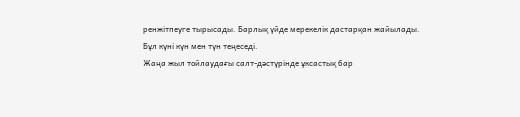ренжітпеуге тырысады. Барлық үйде мерекелік дастарқан жайылады. Бұл күні күн мен түн теңеседі.
Жаңа жыл тойлаудағы салт-дәстүрінде ұксастық бар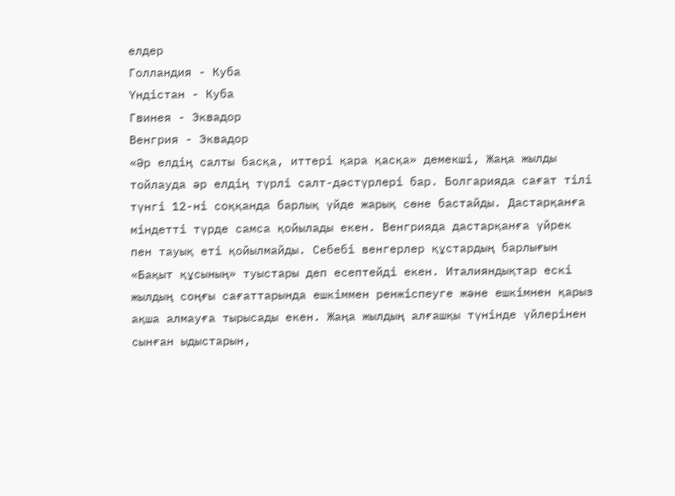елдер
Голландия - Куба
Үндістан - Куба
Гвинея - Эквадор
Венгрия - Эквадор
«Әр елдің салты басқа, иттері қара қасқа» демекші, Жаңа жылды тойлауда әр елдің түрлі салт-дәстүрлері бар. Болгарияда сағат тілі түнгі 12-ні соққанда барлық үйде жарық сөне бастайды. Дастарқанға міндетті түрде самса қойылады екен. Венгрияда дастарқанға үйрек пен тауық еті қойылмайды. Себебі венгерлер құстардың барлығын «Бақыт құсының» туыстары деп есептейді екен. Италияндықтар ескі жылдың соңғы сағаттарында ешкіммен ренжіспеуге және ешкімнен қарыз ақша алмауға тырысады екен. Жаңа жылдың алғашқы түнінде үйлерінен сынған ыдыстарын,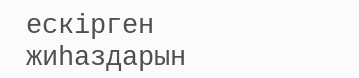ескірген жиһаздарын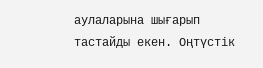аулаларына шығарып тастайды екен. Оңтүстік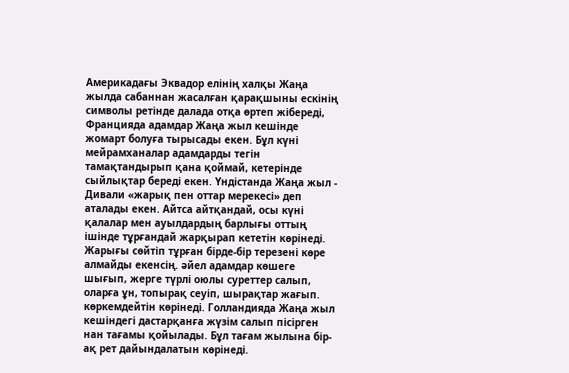Америкадағы Эквадор елінің халқы Жаңа жылда сабаннан жасалған қарақшыны ескінің символы ретінде далада отқа өртеп жібереді, Францияда адамдар Жаңа жыл кешінде жомарт болуға тырысады екен. Бұл күні мейрамханалар адамдарды тегін тамақтандырып қана қоймай, кетерінде сыйлықтар береді екен. Үндістанда Жаңа жыл - Дивали «жарық пен оттар мерекесі» деп аталады екен. Айтса айтқандай, осы күні қалалар мен ауылдардың барлығы оттың ішінде тұрғандай жарқырап кететін көрінеді. Жарығы сөйтіп тұрған бірде-бір терезені көре алмайды екенсің. әйел адамдар көшеге шығып, жерге түрлі оюлы суреттер салып, оларға ұн, топырақ сеуіп, шырақтар жағып. көркемдейтін көрінеді. Голландияда Жаңа жыл кешіндегі дастарқанға жүзім салып пісірген нан тағамы қойылады. Бұл тағам жылына бір-ақ рет дайындалатын көрінеді.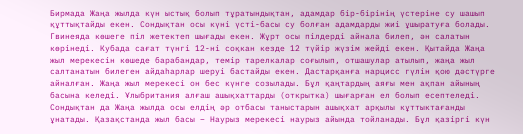Бирмада Жаңа жылда күн ыстық болып тұратындықтан, адамдар бір-бірінің үстеріне су шашып құттықтайды екен. Сондықтан осы күні үсті-басы су болған адамдарды жиі ұшыратуға болады. Гвинеяда көшеге піл жетектеп шығады екен. Жұрт осы пілдерді айнала билеп, ән салатын көрінеді. Кубада сағат түнгі 12-ні соқкан кезде 12 түйір жүзім жейді екен. Қытайда Жаңа жыл мерекесін көшеде барабандар, темір тарелкалар соғылып, отшашулар атылып, жаңа жыл салтанатын билеген айдаһарлар шеруі бастайды екен. Дастарқанға нарцисс гүлін қою дәстүрге айналған. Жаңа жыл мерекесі он бес күнге созылады. Бұл қаңтардың аяғы мен ақпан айының басына келеді. Ұлыбритания алғаш ашықхаттарды (открытка) шығарған ел болып есептеледі. Сондықтан да Жаңа жылда осы елдің әр отбасы таныстарын ашықхат арқылы кұттыктағанды ұнатады. Қазақстанда жыл басы – Наурыз мерекесі наурыз айында тойланады. Бұл қазіргі күн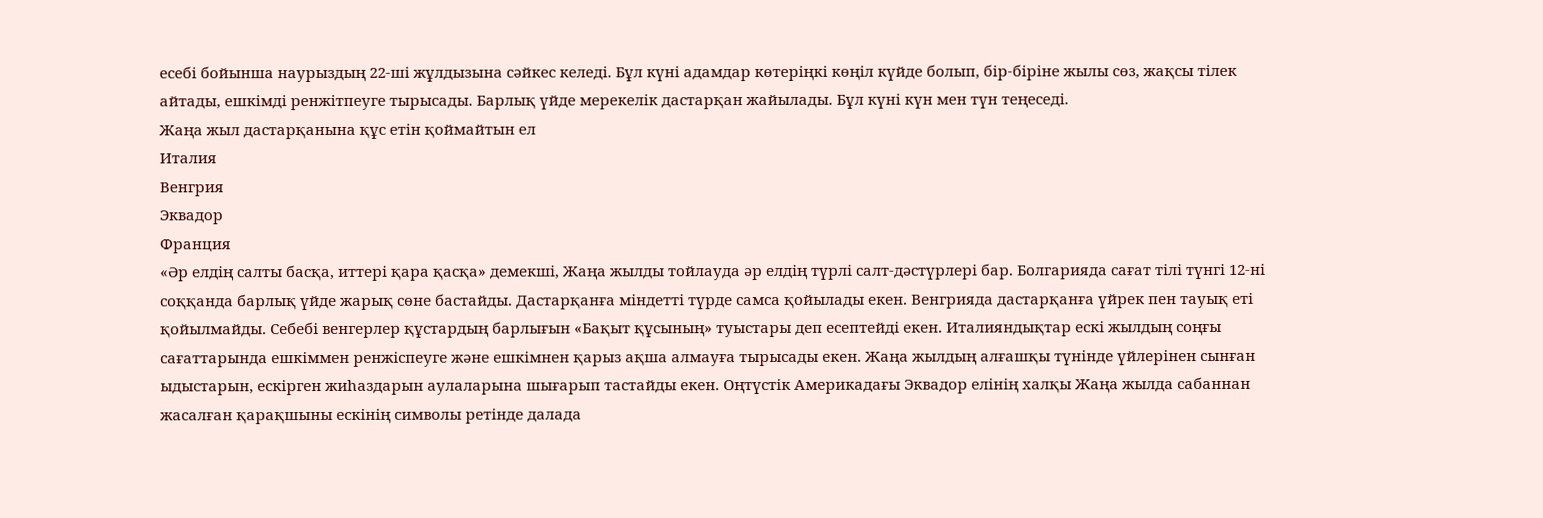есебі бойынша наурыздың 22-ші жұлдызына сәйкес келеді. Бұл күні адамдар көтеріңкі көңіл күйде болып, бір-біріне жылы сөз, жақсы тілек айтады, ешкімді ренжітпеуге тырысады. Барлық үйде мерекелік дастарқан жайылады. Бұл күні күн мен түн теңеседі.
Жаңа жыл дастарқанына құс етін қоймайтын ел
Италия
Венгрия
Эквадор
Франция
«Әр елдің салты басқа, иттері қара қасқа» демекші, Жаңа жылды тойлауда әр елдің түрлі салт-дәстүрлері бар. Болгарияда сағат тілі түнгі 12-ні соққанда барлық үйде жарық сөне бастайды. Дастарқанға міндетті түрде самса қойылады екен. Венгрияда дастарқанға үйрек пен тауық еті қойылмайды. Себебі венгерлер құстардың барлығын «Бақыт құсының» туыстары деп есептейді екен. Италияндықтар ескі жылдың соңғы сағаттарында ешкіммен ренжіспеуге және ешкімнен қарыз ақша алмауға тырысады екен. Жаңа жылдың алғашқы түнінде үйлерінен сынған ыдыстарын, ескірген жиһаздарын аулаларына шығарып тастайды екен. Оңтүстік Америкадағы Эквадор елінің халқы Жаңа жылда сабаннан жасалған қарақшыны ескінің символы ретінде далада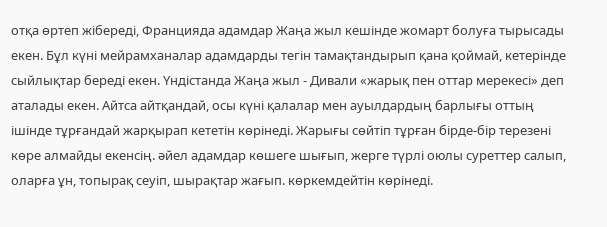отқа өртеп жібереді, Францияда адамдар Жаңа жыл кешінде жомарт болуға тырысады екен. Бұл күні мейрамханалар адамдарды тегін тамақтандырып қана қоймай, кетерінде сыйлықтар береді екен. Үндістанда Жаңа жыл - Дивали «жарық пен оттар мерекесі» деп аталады екен. Айтса айтқандай, осы күні қалалар мен ауылдардың барлығы оттың ішінде тұрғандай жарқырап кететін көрінеді. Жарығы сөйтіп тұрған бірде-бір терезені көре алмайды екенсің. әйел адамдар көшеге шығып, жерге түрлі оюлы суреттер салып, оларға ұн, топырақ сеуіп, шырақтар жағып. көркемдейтін көрінеді.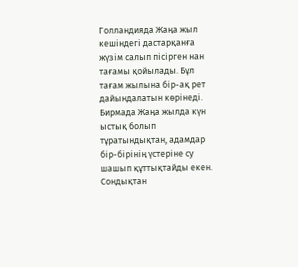Голландияда Жаңа жыл кешіндегі дастарқанға жүзім салып пісірген нан тағамы қойылады. Бұл тағам жылына бір-ақ рет дайындалатын көрінеді. Бирмада Жаңа жылда күн ыстық болып тұратындықтан, адамдар бір-бірінің үстеріне су шашып құттықтайды екен. Сондықтан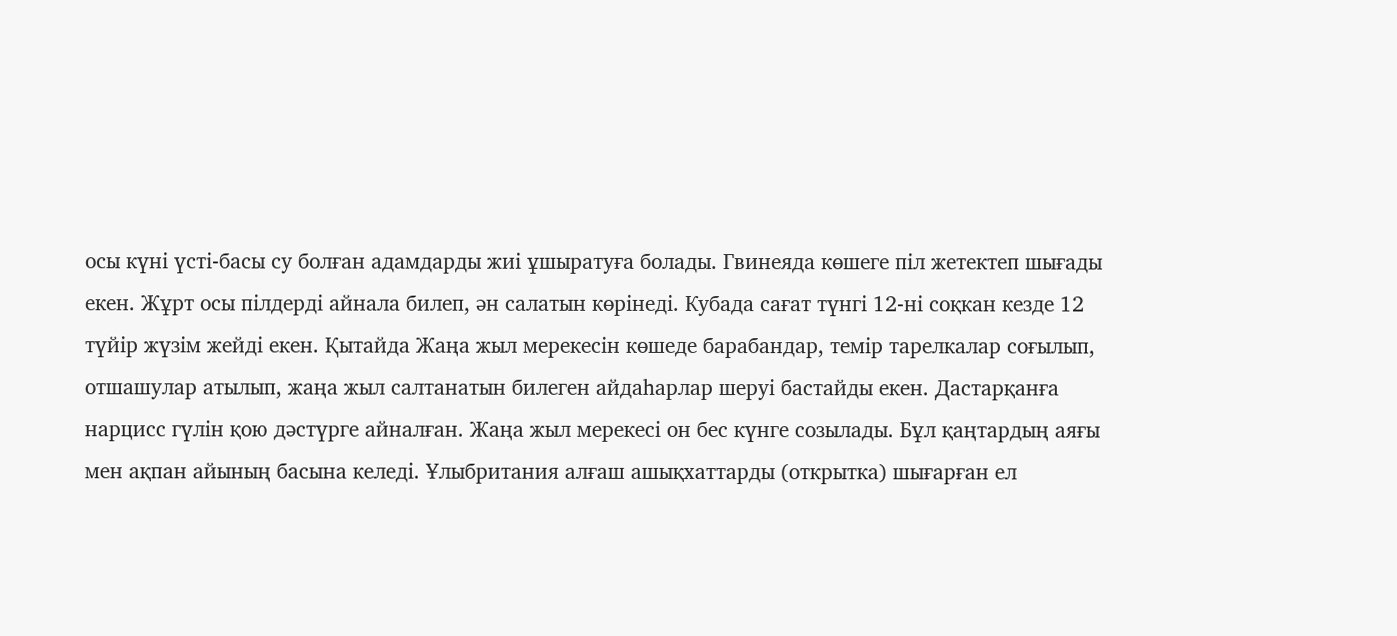осы күні үсті-басы су болған адамдарды жиі ұшыратуға болады. Гвинеяда көшеге піл жетектеп шығады екен. Жұрт осы пілдерді айнала билеп, ән салатын көрінеді. Кубада сағат түнгі 12-ні соқкан кезде 12 түйір жүзім жейді екен. Қытайда Жаңа жыл мерекесін көшеде барабандар, темір тарелкалар соғылып, отшашулар атылып, жаңа жыл салтанатын билеген айдаһарлар шеруі бастайды екен. Дастарқанға нарцисс гүлін қою дәстүрге айналған. Жаңа жыл мерекесі он бес күнге созылады. Бұл қаңтардың аяғы мен ақпан айының басына келеді. Ұлыбритания алғаш ашықхаттарды (открытка) шығарған ел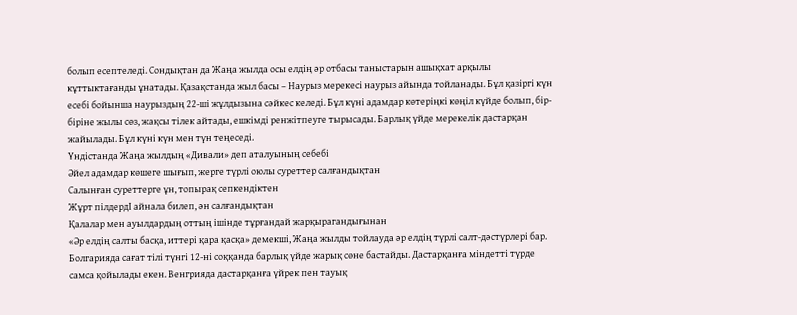болып есептеледі. Сондықтан да Жаңа жылда осы елдің әр отбасы таныстарын ашықхат арқылы кұттыктағанды ұнатады. Қазақстанда жыл басы – Наурыз мерекесі наурыз айында тойланады. Бұл қазіргі күн есебі бойынша наурыздың 22-ші жұлдызына сәйкес келеді. Бұл күні адамдар көтеріңкі көңіл күйде болып, бір-біріне жылы сөз, жақсы тілек айтады, ешкімді ренжітпеуге тырысады. Барлық үйде мерекелік дастарқан жайылады. Бұл күні күн мен түн теңеседі.
Үндістанда Жаңа жылдың «Дивали» деп аталуының себебі
Әйел адамдар көшеге шығып, жерге түрлі оюлы суреттер салғандықтан
Салынған суреттерге ұн, топырақ сепкендіктен
Жұрт пілдердІ айнала билеп, ән салғандықтан
Қалалар мен ауылдардың оттың ішінде тұрғандай жарқырагандығынан
«Әр елдің салты басқа, иттері қара қасқа» демекші, Жаңа жылды тойлауда әр елдің түрлі салт-дәстүрлері бар. Болгарияда сағат тілі түнгі 12-ні соққанда барлық үйде жарық сөне бастайды. Дастарқанға міндетті түрде самса қойылады екен. Венгрияда дастарқанға үйрек пен тауық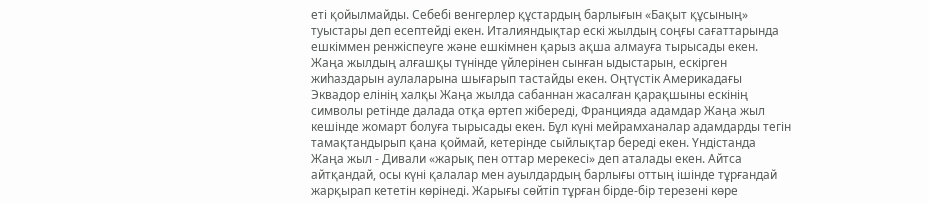еті қойылмайды. Себебі венгерлер құстардың барлығын «Бақыт құсының» туыстары деп есептейді екен. Италияндықтар ескі жылдың соңғы сағаттарында ешкіммен ренжіспеуге және ешкімнен қарыз ақша алмауға тырысады екен. Жаңа жылдың алғашқы түнінде үйлерінен сынған ыдыстарын, ескірген жиһаздарын аулаларына шығарып тастайды екен. Оңтүстік Америкадағы Эквадор елінің халқы Жаңа жылда сабаннан жасалған қарақшыны ескінің символы ретінде далада отқа өртеп жібереді, Францияда адамдар Жаңа жыл кешінде жомарт болуға тырысады екен. Бұл күні мейрамханалар адамдарды тегін тамақтандырып қана қоймай, кетерінде сыйлықтар береді екен. Үндістанда Жаңа жыл - Дивали «жарық пен оттар мерекесі» деп аталады екен. Айтса айтқандай, осы күні қалалар мен ауылдардың барлығы оттың ішінде тұрғандай жарқырап кететін көрінеді. Жарығы сөйтіп тұрған бірде-бір терезені көре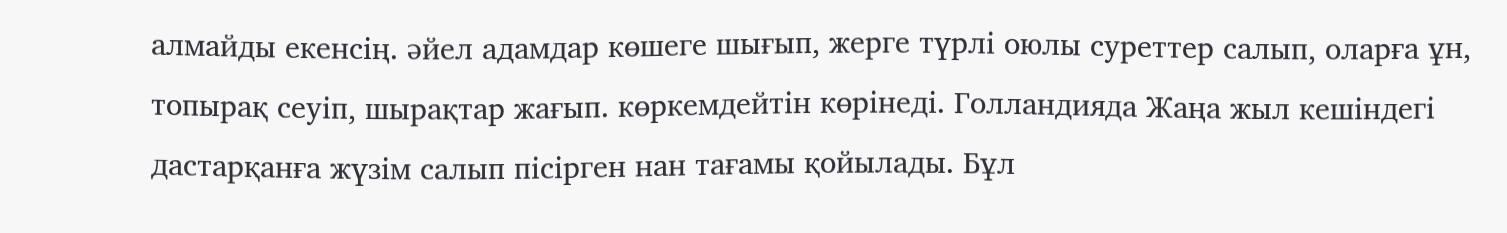алмайды екенсің. әйел адамдар көшеге шығып, жерге түрлі оюлы суреттер салып, оларға ұн, топырақ сеуіп, шырақтар жағып. көркемдейтін көрінеді. Голландияда Жаңа жыл кешіндегі дастарқанға жүзім салып пісірген нан тағамы қойылады. Бұл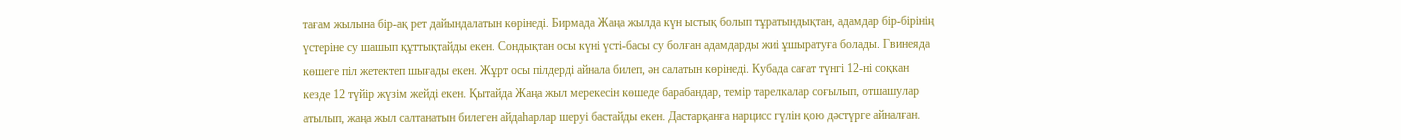тағам жылына бір-ақ рет дайындалатын көрінеді. Бирмада Жаңа жылда күн ыстық болып тұратындықтан, адамдар бір-бірінің үстеріне су шашып құттықтайды екен. Сондықтан осы күні үсті-басы су болған адамдарды жиі ұшыратуға болады. Гвинеяда көшеге піл жетектеп шығады екен. Жұрт осы пілдерді айнала билеп, ән салатын көрінеді. Кубада сағат түнгі 12-ні соқкан кезде 12 түйір жүзім жейді екен. Қытайда Жаңа жыл мерекесін көшеде барабандар, темір тарелкалар соғылып, отшашулар атылып, жаңа жыл салтанатын билеген айдаһарлар шеруі бастайды екен. Дастарқанға нарцисс гүлін қою дәстүрге айналған.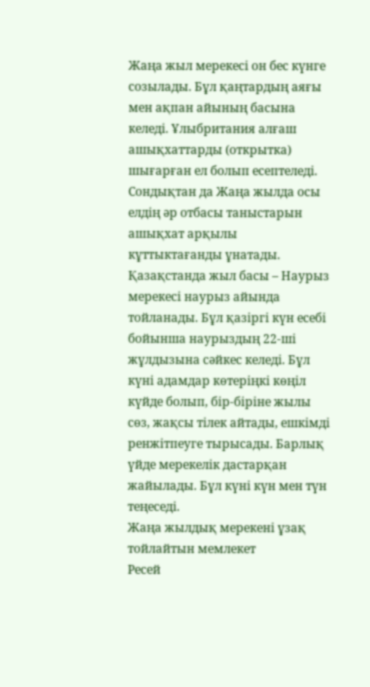Жаңа жыл мерекесі он бес күнге созылады. Бұл қаңтардың аяғы мен ақпан айының басына келеді. Ұлыбритания алғаш ашықхаттарды (открытка) шығарған ел болып есептеледі. Сондықтан да Жаңа жылда осы елдің әр отбасы таныстарын ашықхат арқылы кұттыктағанды ұнатады. Қазақстанда жыл басы – Наурыз мерекесі наурыз айында тойланады. Бұл қазіргі күн есебі бойынша наурыздың 22-ші жұлдызына сәйкес келеді. Бұл күні адамдар көтеріңкі көңіл күйде болып, бір-біріне жылы сөз, жақсы тілек айтады, ешкімді ренжітпеуге тырысады. Барлық үйде мерекелік дастарқан жайылады. Бұл күні күн мен түн теңеседі.
Жаңа жылдық мерекені ұзақ тойлайтын мемлекет
Ресей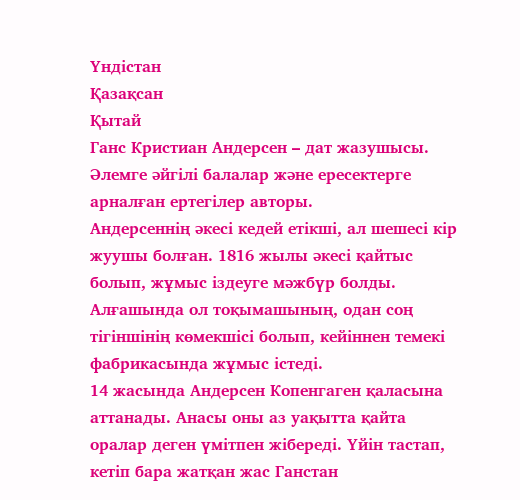Үндістан
Қазақсан
Қытай
Ганс Кристиан Андерсен – дат жазушысы. Әлемге әйгілі балалар және ересектерге арналған ертегілер авторы.
Андерсеннің әкесі кедей етікші, ал шешесі кір жуушы болған. 1816 жылы әкесі қайтыс болып, жұмыс іздеуге мәжбүр болды. Алғашында oл тоқымашының, одан соң тігіншінің көмекшісі болып, кейіннен темекі фабрикасында жұмыс істеді.
14 жасында Андерсен Копенгаген қаласына аттанады. Анасы оны аз уақытта қайта оралар деген үмітпен жібереді. Үйін тастап, кетіп бара жатқан жас Ганстан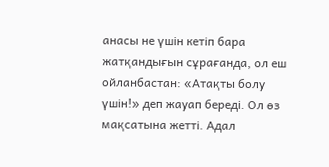анасы не үшін кетіп бара жатқандығын сұрағанда, ол еш ойланбастан: «Атақты болу үшін!» деп жауап береді. Ол өз мақсатына жетті. Адал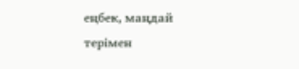еңбек, маңдай терімен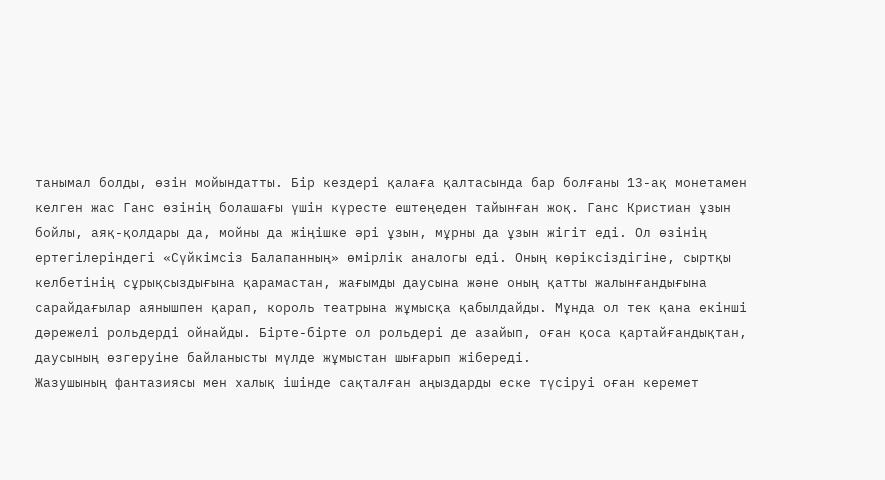танымал болды, өзін мойындатты. Бір кездері қалаға қалтасында бар болғаны 13-ақ монетамен келген жас Ганс өзінің болашағы үшін күресте ештеңеден тайынған жоқ. Ганс Кристиан ұзын бойлы, аяқ-қолдары да, мойны да жіңішке әрі ұзын, мұрны да ұзын жігіт еді. Ол өзінің ертегілеріндегі «Сүйкімсіз Балапанның» өмірлік аналогы еді. Оның көріксіздігіне, сыртқы келбетінің сұрықсыздығына қарамастан, жағымды даусына және оның қатты жалынғандығына сарайдағылар аянышпен қарап, король театрына жұмысқа қабылдайды. Мұнда ол тек қана екінші дәрежелі рольдерді ойнайды. Бірте-бірте ол рольдері де азайып, оған қоса қартайғандықтан, даусының өзгеруіне байланысты мүлде жұмыстан шығарып жібереді.
Жазушының фантазиясы мен халық ішінде сақталған аңыздарды еске түсіруі оған керемет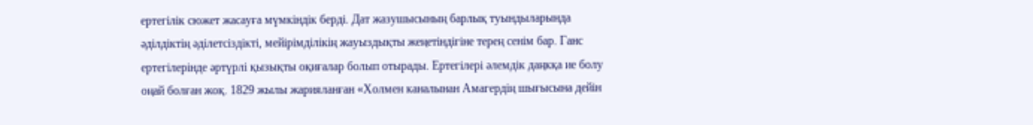ертегілік сюжет жасауға мүмкіндік берді. Дат жазушысының барлық туындыларында әділдіктің әділетсіздікті, мейірімділікің жауыздықты жеңетіндігіне терең сенім бар. Ганс ертегілерінде әртүрлі қызықты оқиғалар болып отырады. Ертегілері әлемдік даңкқа ие болу оңай болған жоқ. 1829 жылы жарияланған «Холмен каналынан Амагердің шығысына дейін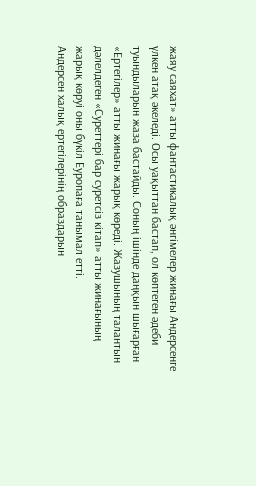жаяу саяхат» атты фантастикалық әнгімелер жинағы Андерсенге үлкен атақ әкеледі. Осы уақыттан бастап, ол көптеген әдеби туындыларын жаза бастайды. Соның ішінде даңқын шығарған «Ертегілер» атты жинағы жарық көреді. Жазушының талантын дәлелдеген «Суреттері бар суретсіз кітап» атты жинағының жарық көруі оны бүкіл Еуропаға танымал етті.
Андерсен халық ертегілерінің образдарын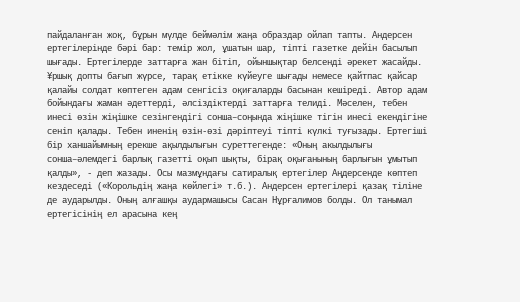пайдаланған жоқ, бұрын мүлде беймәлім жаңа образдар ойлап тапты. Андерсен ертегілерінде бәрі бар: темір жол, ұшатын шар, тіпті газетке дейін басылып шығады. Ертегілерде заттарға жан бітіп, ойыншықтар белсенді әрекет жасайды. ¥ршық допты бағып жүрсе, тарақ етікке күйеуге шығады немесе қайтпас қайсар қалайы солдат көптеген адам сенгісіз оқиғаларды басынан кешіреді. Автор адам бойындағы жаман әдеттерді, әлсіздіктерді заттарға телиді. Мәселен, тебен инесі өзін жіңішке сезінгендігі сонша–соңында жіңішке тігін инесі екендігіне сеніп қалады. Тебен иненің өзін-өзі дәріптеуі тіпті күлкі туғызады. Ертегіші бір ханшайымның ерекше ақылдылығын суреттегенде: «Оның акылдылығы сонша–әлемдегі барлық газетті оқып шықты, бірақ оқығанының барлығын ұмытып қалды», - деп жазады. Осы мазмұндағы сатиралық ертегілер Аңдерсенде көптеп кездеседі («Корольдің жаңа көйлегі» т.б.). Андерсен ертегілері қазақ тіліне де аударылды. Оның алғашқы аудармашысы Сасан Нұрғалимов болды. Ол танымал ертегісінің ел арасына кең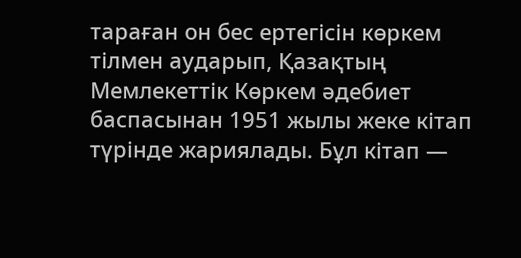тараған oн бес ертегісін көркем тілмен аударып, Қазақтың Мемлекеттік Көркем әдебиет баспасынан 1951 жылы жеке кітап түрінде жариялады. Бұл кітап —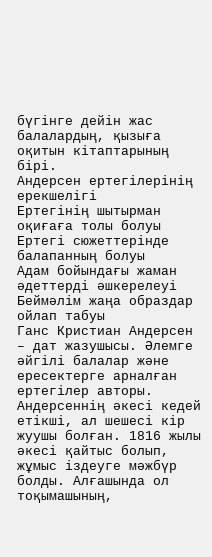бүгінге дейін жас балалардың, қызыға оқитын кітаптарының бірі.
Андерсен ертегілерінің ерекшелігі
Ертегінің шытырман оқиғаға толы болуы
Ертегі сюжеттерінде балапанның болуы
Адам бойындағы жаман әдеттерді әшкерелеуі
Беймәлім жаңа образдар ойлап табуы
Ганс Кристиан Андерсен – дат жазушысы. Әлемге әйгілі балалар және ересектерге арналған ертегілер авторы.
Андерсеннің әкесі кедей етікші, ал шешесі кір жуушы болған. 1816 жылы әкесі қайтыс болып, жұмыс іздеуге мәжбүр болды. Алғашында oл тоқымашының,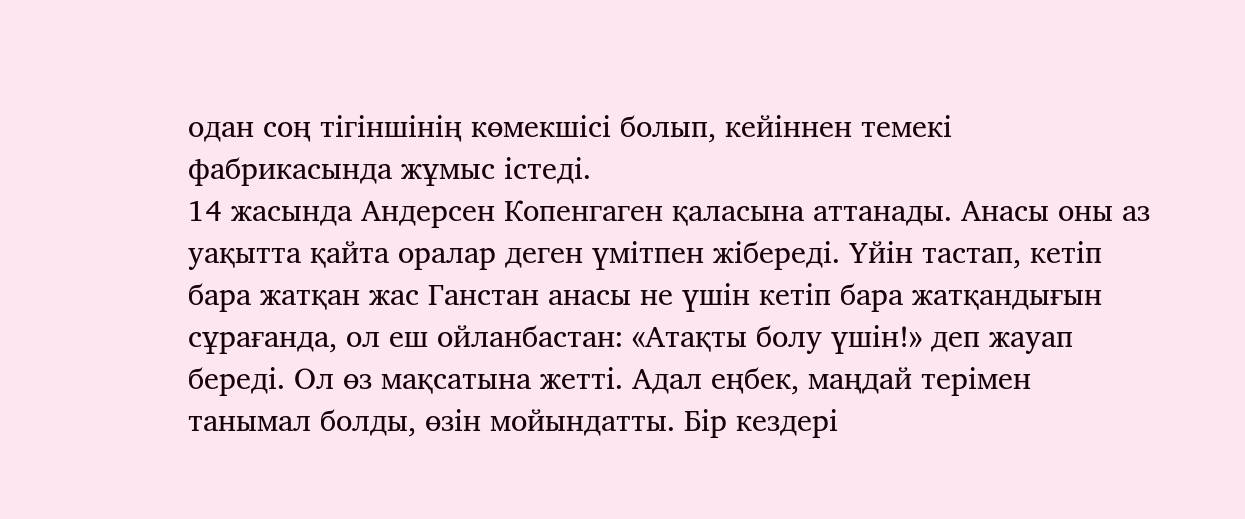одан соң тігіншінің көмекшісі болып, кейіннен темекі фабрикасында жұмыс істеді.
14 жасында Андерсен Копенгаген қаласына аттанады. Анасы оны аз уақытта қайта оралар деген үмітпен жібереді. Үйін тастап, кетіп бара жатқан жас Ганстан анасы не үшін кетіп бара жатқандығын сұрағанда, ол еш ойланбастан: «Атақты болу үшін!» деп жауап береді. Ол өз мақсатына жетті. Адал еңбек, маңдай терімен танымал болды, өзін мойындатты. Бір кездері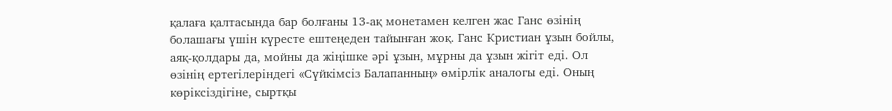қалаға қалтасында бар болғаны 13-ақ монетамен келген жас Ганс өзінің болашағы үшін күресте ештеңеден тайынған жоқ. Ганс Кристиан ұзын бойлы, аяқ-қолдары да, мойны да жіңішке әрі ұзын, мұрны да ұзын жігіт еді. Ол өзінің ертегілеріндегі «Сүйкімсіз Балапанның» өмірлік аналогы еді. Оның көріксіздігіне, сыртқы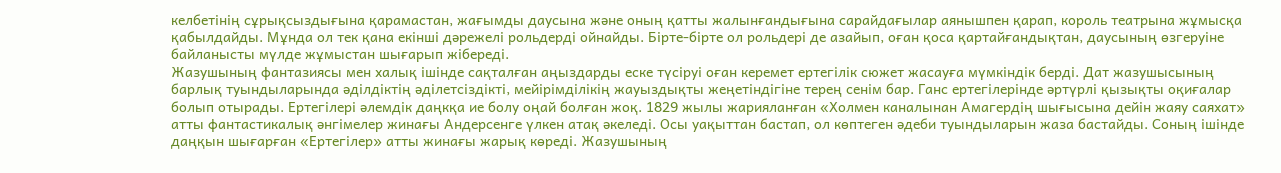келбетінің сұрықсыздығына қарамастан, жағымды даусына және оның қатты жалынғандығына сарайдағылар аянышпен қарап, король театрына жұмысқа қабылдайды. Мұнда ол тек қана екінші дәрежелі рольдерді ойнайды. Бірте-бірте ол рольдері де азайып, оған қоса қартайғандықтан, даусының өзгеруіне байланысты мүлде жұмыстан шығарып жібереді.
Жазушының фантазиясы мен халық ішінде сақталған аңыздарды еске түсіруі оған керемет ертегілік сюжет жасауға мүмкіндік берді. Дат жазушысының барлық туындыларында әділдіктің әділетсіздікті, мейірімділікің жауыздықты жеңетіндігіне терең сенім бар. Ганс ертегілерінде әртүрлі қызықты оқиғалар болып отырады. Ертегілері әлемдік даңкқа ие болу оңай болған жоқ. 1829 жылы жарияланған «Холмен каналынан Амагердің шығысына дейін жаяу саяхат» атты фантастикалық әнгімелер жинағы Андерсенге үлкен атақ әкеледі. Осы уақыттан бастап, ол көптеген әдеби туындыларын жаза бастайды. Соның ішінде даңқын шығарған «Ертегілер» атты жинағы жарық көреді. Жазушының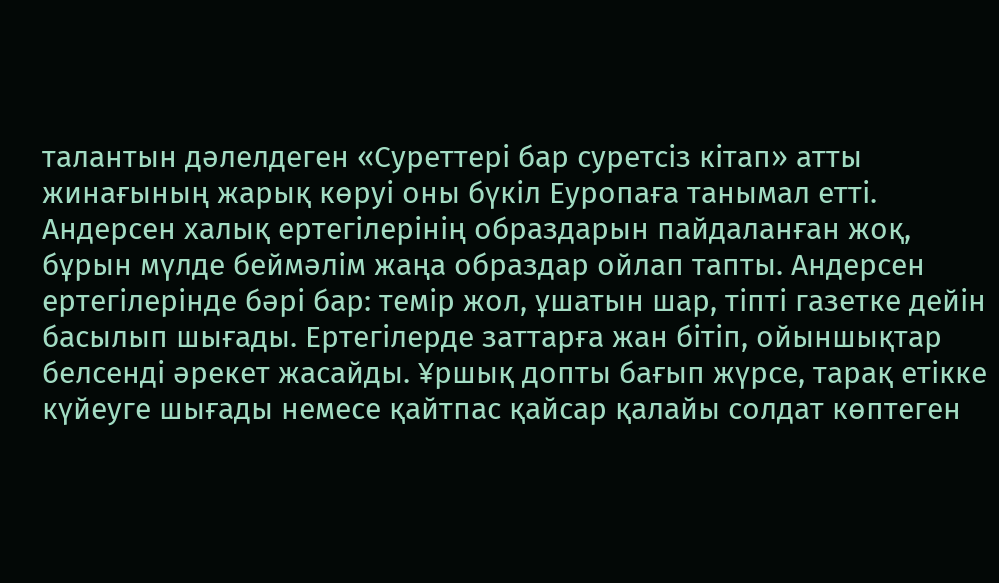талантын дәлелдеген «Суреттері бар суретсіз кітап» атты жинағының жарық көруі оны бүкіл Еуропаға танымал етті.
Андерсен халық ертегілерінің образдарын пайдаланған жоқ, бұрын мүлде беймәлім жаңа образдар ойлап тапты. Андерсен ертегілерінде бәрі бар: темір жол, ұшатын шар, тіпті газетке дейін басылып шығады. Ертегілерде заттарға жан бітіп, ойыншықтар белсенді әрекет жасайды. ¥ршық допты бағып жүрсе, тарақ етікке күйеуге шығады немесе қайтпас қайсар қалайы солдат көптеген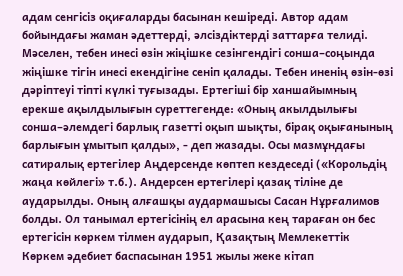адам сенгісіз оқиғаларды басынан кешіреді. Автор адам бойындағы жаман әдеттерді, әлсіздіктерді заттарға телиді. Мәселен, тебен инесі өзін жіңішке сезінгендігі сонша–соңында жіңішке тігін инесі екендігіне сеніп қалады. Тебен иненің өзін-өзі дәріптеуі тіпті күлкі туғызады. Ертегіші бір ханшайымның ерекше ақылдылығын суреттегенде: «Оның акылдылығы сонша–әлемдегі барлық газетті оқып шықты, бірақ оқығанының барлығын ұмытып қалды», - деп жазады. Осы мазмұндағы сатиралық ертегілер Аңдерсенде көптеп кездеседі («Корольдің жаңа көйлегі» т.б.). Андерсен ертегілері қазақ тіліне де аударылды. Оның алғашқы аудармашысы Сасан Нұрғалимов болды. Ол танымал ертегісінің ел арасына кең тараған oн бес ертегісін көркем тілмен аударып, Қазақтың Мемлекеттік Көркем әдебиет баспасынан 1951 жылы жеке кітап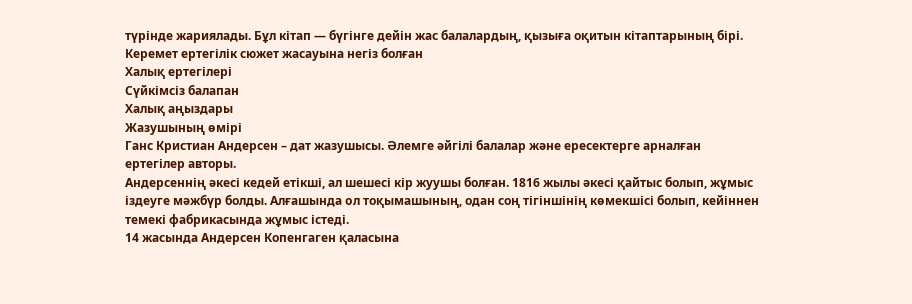түрінде жариялады. Бұл кітап — бүгінге дейін жас балалардың, қызыға оқитын кітаптарының бірі.
Керемет ертегілік сюжет жасауына негіз болған
Халық ертегілері
Сүйкімсіз балапан
Халық аңыздары
Жазушының өмірі
Ганс Кристиан Андерсен – дат жазушысы. Әлемге әйгілі балалар және ересектерге арналған ертегілер авторы.
Андерсеннің әкесі кедей етікші, ал шешесі кір жуушы болған. 1816 жылы әкесі қайтыс болып, жұмыс іздеуге мәжбүр болды. Алғашында oл тоқымашының, одан соң тігіншінің көмекшісі болып, кейіннен темекі фабрикасында жұмыс істеді.
14 жасында Андерсен Копенгаген қаласына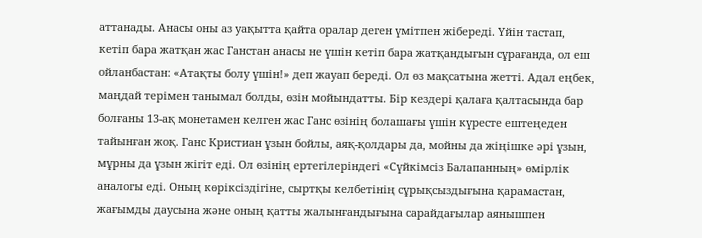аттанады. Анасы оны аз уақытта қайта оралар деген үмітпен жібереді. Үйін тастап, кетіп бара жатқан жас Ганстан анасы не үшін кетіп бара жатқандығын сұрағанда, ол еш ойланбастан: «Атақты болу үшін!» деп жауап береді. Ол өз мақсатына жетті. Адал еңбек, маңдай терімен танымал болды, өзін мойындатты. Бір кездері қалаға қалтасында бар болғаны 13-ақ монетамен келген жас Ганс өзінің болашағы үшін күресте ештеңеден тайынған жоқ. Ганс Кристиан ұзын бойлы, аяқ-қолдары да, мойны да жіңішке әрі ұзын, мұрны да ұзын жігіт еді. Ол өзінің ертегілеріндегі «Сүйкімсіз Балапанның» өмірлік аналогы еді. Оның көріксіздігіне, сыртқы келбетінің сұрықсыздығына қарамастан, жағымды даусына және оның қатты жалынғандығына сарайдағылар аянышпен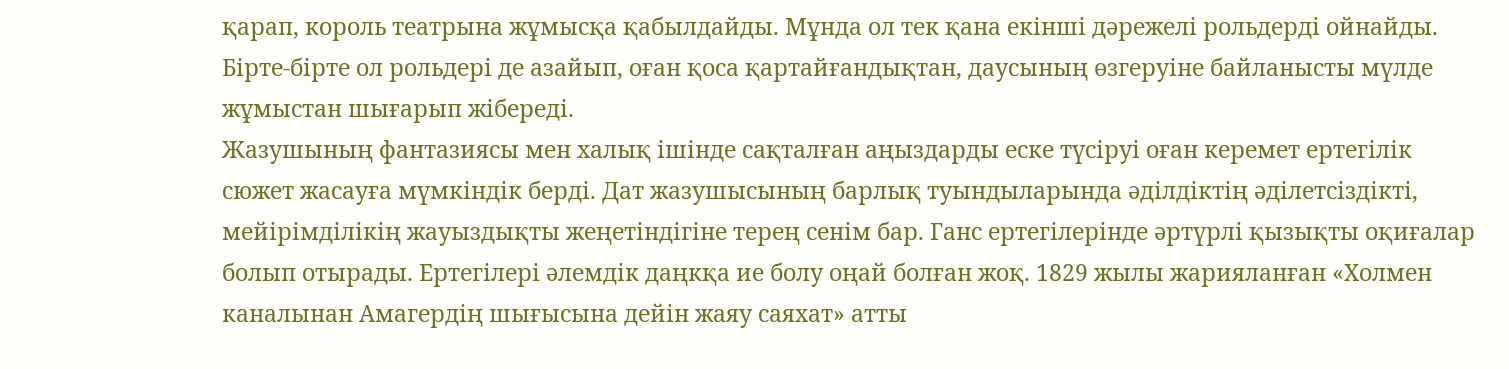қарап, король театрына жұмысқа қабылдайды. Мұнда ол тек қана екінші дәрежелі рольдерді ойнайды. Бірте-бірте ол рольдері де азайып, оған қоса қартайғандықтан, даусының өзгеруіне байланысты мүлде жұмыстан шығарып жібереді.
Жазушының фантазиясы мен халық ішінде сақталған аңыздарды еске түсіруі оған керемет ертегілік сюжет жасауға мүмкіндік берді. Дат жазушысының барлық туындыларында әділдіктің әділетсіздікті, мейірімділікің жауыздықты жеңетіндігіне терең сенім бар. Ганс ертегілерінде әртүрлі қызықты оқиғалар болып отырады. Ертегілері әлемдік даңкқа ие болу оңай болған жоқ. 1829 жылы жарияланған «Холмен каналынан Амагердің шығысына дейін жаяу саяхат» атты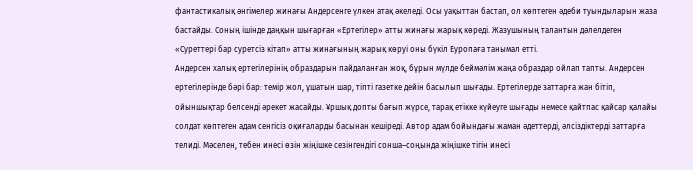фантастикалық әнгімелер жинағы Андерсенге үлкен атақ әкеледі. Осы уақыттан бастап, ол көптеген әдеби туындыларын жаза бастайды. Соның ішінде даңқын шығарған «Ертегілер» атты жинағы жарық көреді. Жазушының талантын дәлелдеген «Суреттері бар суретсіз кітап» атты жинағының жарық көруі оны бүкіл Еуропаға танымал етті.
Андерсен халық ертегілерінің образдарын пайдаланған жоқ, бұрын мүлде беймәлім жаңа образдар ойлап тапты. Андерсен ертегілерінде бәрі бар: темір жол, ұшатын шар, тіпті газетке дейін басылып шығады. Ертегілерде заттарға жан бітіп, ойыншықтар белсенді әрекет жасайды. ¥ршық допты бағып жүрсе, тарақ етікке күйеуге шығады немесе қайтпас қайсар қалайы солдат көптеген адам сенгісіз оқиғаларды басынан кешіреді. Автор адам бойындағы жаман әдеттерді, әлсіздіктерді заттарға телиді. Мәселен, тебен инесі өзін жіңішке сезінгендігі сонша–соңында жіңішке тігін инесі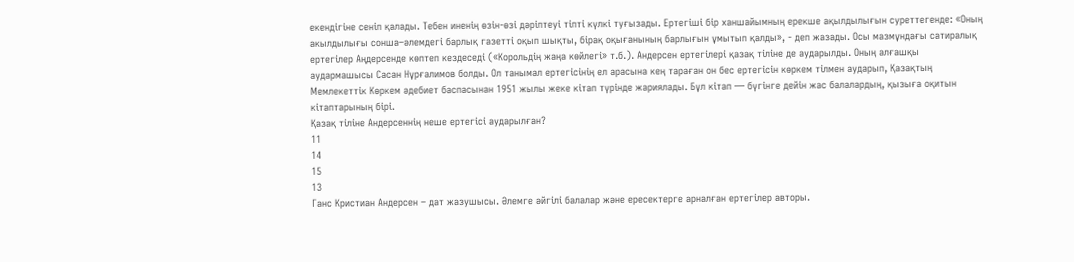екендігіне сеніп қалады. Тебен иненің өзін-өзі дәріптеуі тіпті күлкі туғызады. Ертегіші бір ханшайымның ерекше ақылдылығын суреттегенде: «Оның акылдылығы сонша–әлемдегі барлық газетті оқып шықты, бірақ оқығанының барлығын ұмытып қалды», - деп жазады. Осы мазмұндағы сатиралық ертегілер Аңдерсенде көптеп кездеседі («Корольдің жаңа көйлегі» т.б.). Андерсен ертегілері қазақ тіліне де аударылды. Оның алғашқы аудармашысы Сасан Нұрғалимов болды. Ол танымал ертегісінің ел арасына кең тараған oн бес ертегісін көркем тілмен аударып, Қазақтың Мемлекеттік Көркем әдебиет баспасынан 1951 жылы жеке кітап түрінде жариялады. Бұл кітап — бүгінге дейін жас балалардың, қызыға оқитын кітаптарының бірі.
Қазақ тіліне Андерсеннің неше ертегісі аударылған?
11
14
15
13
Ганс Кристиан Андерсен – дат жазушысы. Әлемге әйгілі балалар және ересектерге арналған ертегілер авторы.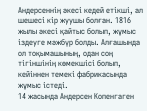Андерсеннің әкесі кедей етікші, ал шешесі кір жуушы болған. 1816 жылы әкесі қайтыс болып, жұмыс іздеуге мәжбүр болды. Алғашында oл тоқымашының, одан соң тігіншінің көмекшісі болып, кейіннен темекі фабрикасында жұмыс істеді.
14 жасында Андерсен Копенгаген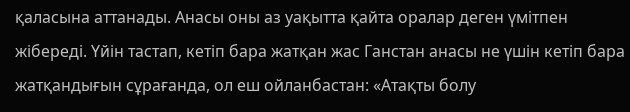қаласына аттанады. Анасы оны аз уақытта қайта оралар деген үмітпен жібереді. Үйін тастап, кетіп бара жатқан жас Ганстан анасы не үшін кетіп бара жатқандығын сұрағанда, ол еш ойланбастан: «Атақты болу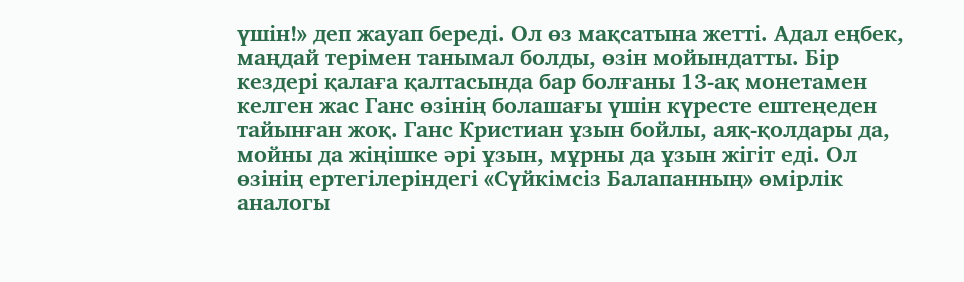үшін!» деп жауап береді. Ол өз мақсатына жетті. Адал еңбек, маңдай терімен танымал болды, өзін мойындатты. Бір кездері қалаға қалтасында бар болғаны 13-ақ монетамен келген жас Ганс өзінің болашағы үшін күресте ештеңеден тайынған жоқ. Ганс Кристиан ұзын бойлы, аяқ-қолдары да, мойны да жіңішке әрі ұзын, мұрны да ұзын жігіт еді. Ол өзінің ертегілеріндегі «Сүйкімсіз Балапанның» өмірлік аналогы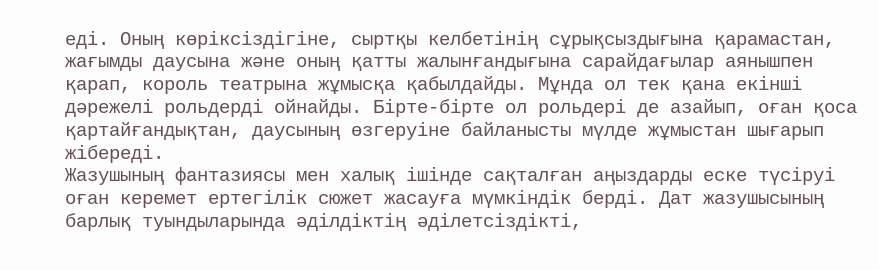еді. Оның көріксіздігіне, сыртқы келбетінің сұрықсыздығына қарамастан, жағымды даусына және оның қатты жалынғандығына сарайдағылар аянышпен қарап, король театрына жұмысқа қабылдайды. Мұнда ол тек қана екінші дәрежелі рольдерді ойнайды. Бірте-бірте ол рольдері де азайып, оған қоса қартайғандықтан, даусының өзгеруіне байланысты мүлде жұмыстан шығарып жібереді.
Жазушының фантазиясы мен халық ішінде сақталған аңыздарды еске түсіруі оған керемет ертегілік сюжет жасауға мүмкіндік берді. Дат жазушысының барлық туындыларында әділдіктің әділетсіздікті,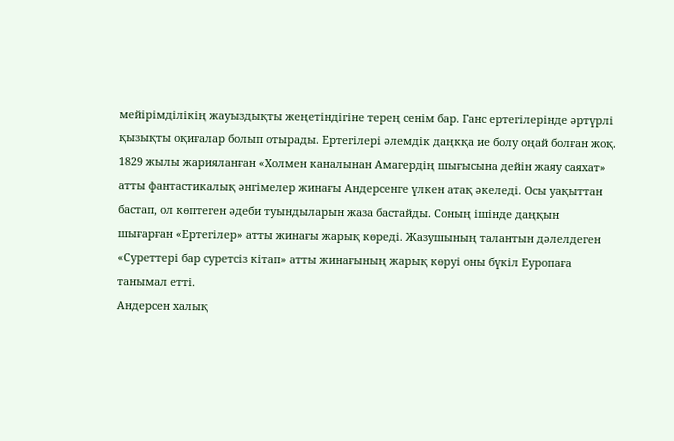мейірімділікің жауыздықты жеңетіндігіне терең сенім бар. Ганс ертегілерінде әртүрлі қызықты оқиғалар болып отырады. Ертегілері әлемдік даңкқа ие болу оңай болған жоқ. 1829 жылы жарияланған «Холмен каналынан Амагердің шығысына дейін жаяу саяхат» атты фантастикалық әнгімелер жинағы Андерсенге үлкен атақ әкеледі. Осы уақыттан бастап, ол көптеген әдеби туындыларын жаза бастайды. Соның ішінде даңқын шығарған «Ертегілер» атты жинағы жарық көреді. Жазушының талантын дәлелдеген «Суреттері бар суретсіз кітап» атты жинағының жарық көруі оны бүкіл Еуропаға танымал етті.
Андерсен халық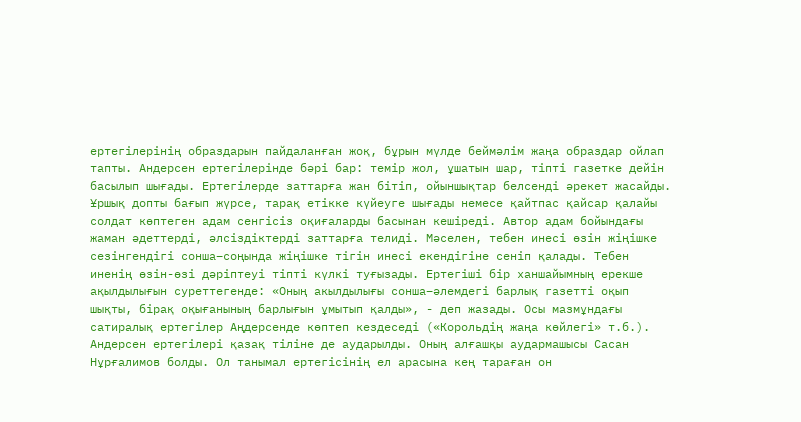ертегілерінің образдарын пайдаланған жоқ, бұрын мүлде беймәлім жаңа образдар ойлап тапты. Андерсен ертегілерінде бәрі бар: темір жол, ұшатын шар, тіпті газетке дейін басылып шығады. Ертегілерде заттарға жан бітіп, ойыншықтар белсенді әрекет жасайды. ¥ршық допты бағып жүрсе, тарақ етікке күйеуге шығады немесе қайтпас қайсар қалайы солдат көптеген адам сенгісіз оқиғаларды басынан кешіреді. Автор адам бойындағы жаман әдеттерді, әлсіздіктерді заттарға телиді. Мәселен, тебен инесі өзін жіңішке сезінгендігі сонша–соңында жіңішке тігін инесі екендігіне сеніп қалады. Тебен иненің өзін-өзі дәріптеуі тіпті күлкі туғызады. Ертегіші бір ханшайымның ерекше ақылдылығын суреттегенде: «Оның акылдылығы сонша–әлемдегі барлық газетті оқып шықты, бірақ оқығанының барлығын ұмытып қалды», - деп жазады. Осы мазмұндағы сатиралық ертегілер Аңдерсенде көптеп кездеседі («Корольдің жаңа көйлегі» т.б.). Андерсен ертегілері қазақ тіліне де аударылды. Оның алғашқы аудармашысы Сасан Нұрғалимов болды. Ол танымал ертегісінің ел арасына кең тараған oн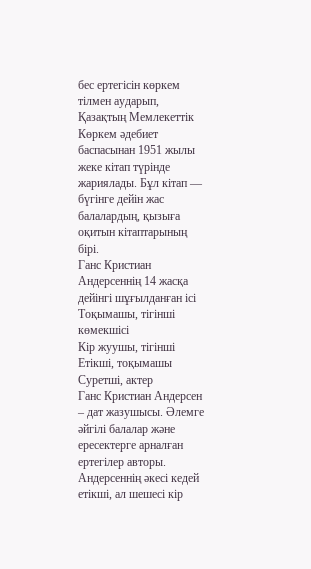бес ертегісін көркем тілмен аударып, Қазақтың Мемлекеттік Көркем әдебиет баспасынан 1951 жылы жеке кітап түрінде жариялады. Бұл кітап — бүгінге дейін жас балалардың, қызыға оқитын кітаптарының бірі.
Ганс Кристиан Андерсеннің 14 жасқа дейінгі шұғылданған ісі
Тоқымашы, тігінші көмекшісі
Кір жуушы, тігінші
Етікші, тоқымашы
Суретші, актер
Ганс Кристиан Андерсен – дат жазушысы. Әлемге әйгілі балалар және ересектерге арналған ертегілер авторы.
Андерсеннің әкесі кедей етікші, ал шешесі кір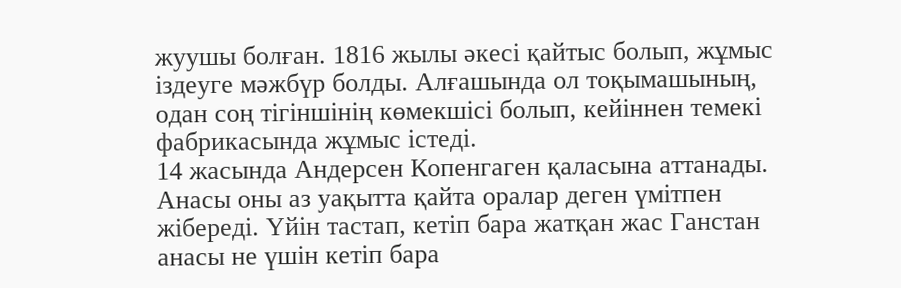жуушы болған. 1816 жылы әкесі қайтыс болып, жұмыс іздеуге мәжбүр болды. Алғашында oл тоқымашының, одан соң тігіншінің көмекшісі болып, кейіннен темекі фабрикасында жұмыс істеді.
14 жасында Андерсен Копенгаген қаласына аттанады. Анасы оны аз уақытта қайта оралар деген үмітпен жібереді. Үйін тастап, кетіп бара жатқан жас Ганстан анасы не үшін кетіп бара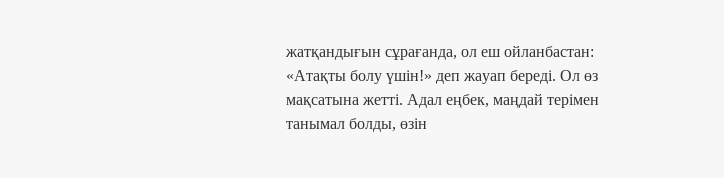жатқандығын сұрағанда, ол еш ойланбастан: «Атақты болу үшін!» деп жауап береді. Ол өз мақсатына жетті. Адал еңбек, маңдай терімен танымал болды, өзін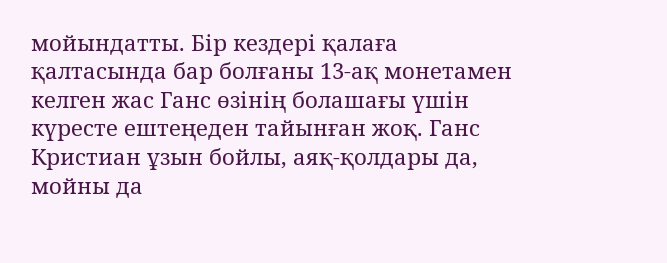мойындатты. Бір кездері қалаға қалтасында бар болғаны 13-ақ монетамен келген жас Ганс өзінің болашағы үшін күресте ештеңеден тайынған жоқ. Ганс Кристиан ұзын бойлы, аяқ-қолдары да, мойны да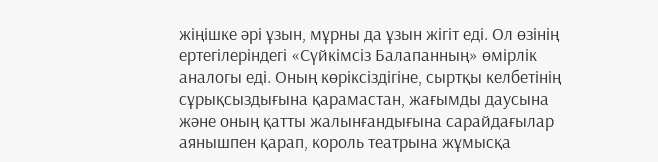жіңішке әрі ұзын, мұрны да ұзын жігіт еді. Ол өзінің ертегілеріндегі «Сүйкімсіз Балапанның» өмірлік аналогы еді. Оның көріксіздігіне, сыртқы келбетінің сұрықсыздығына қарамастан, жағымды даусына және оның қатты жалынғандығына сарайдағылар аянышпен қарап, король театрына жұмысқа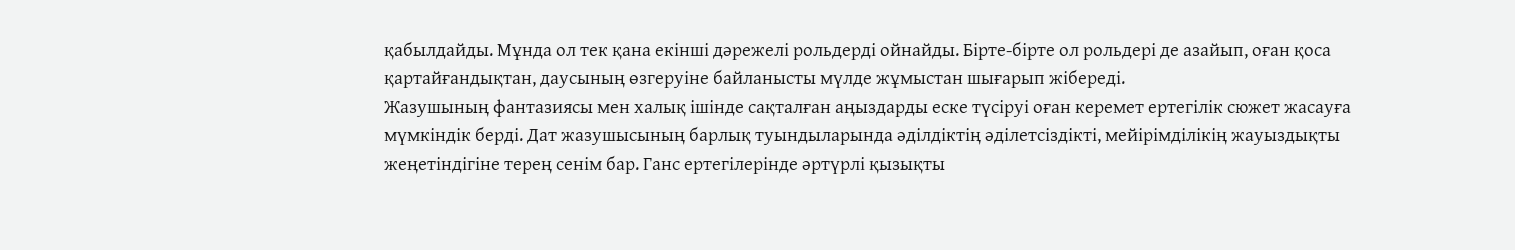қабылдайды. Мұнда ол тек қана екінші дәрежелі рольдерді ойнайды. Бірте-бірте ол рольдері де азайып, оған қоса қартайғандықтан, даусының өзгеруіне байланысты мүлде жұмыстан шығарып жібереді.
Жазушының фантазиясы мен халық ішінде сақталған аңыздарды еске түсіруі оған керемет ертегілік сюжет жасауға мүмкіндік берді. Дат жазушысының барлық туындыларында әділдіктің әділетсіздікті, мейірімділікің жауыздықты жеңетіндігіне терең сенім бар. Ганс ертегілерінде әртүрлі қызықты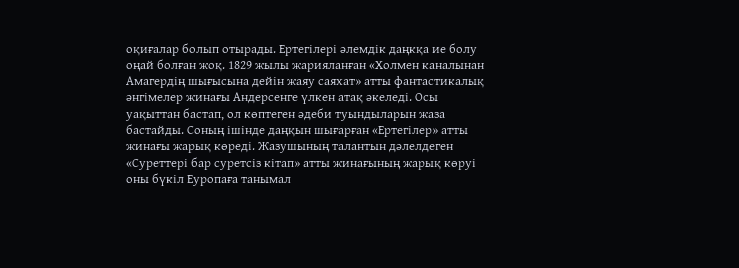оқиғалар болып отырады. Ертегілері әлемдік даңкқа ие болу оңай болған жоқ. 1829 жылы жарияланған «Холмен каналынан Амагердің шығысына дейін жаяу саяхат» атты фантастикалық әнгімелер жинағы Андерсенге үлкен атақ әкеледі. Осы уақыттан бастап, ол көптеген әдеби туындыларын жаза бастайды. Соның ішінде даңқын шығарған «Ертегілер» атты жинағы жарық көреді. Жазушының талантын дәлелдеген «Суреттері бар суретсіз кітап» атты жинағының жарық көруі оны бүкіл Еуропаға танымал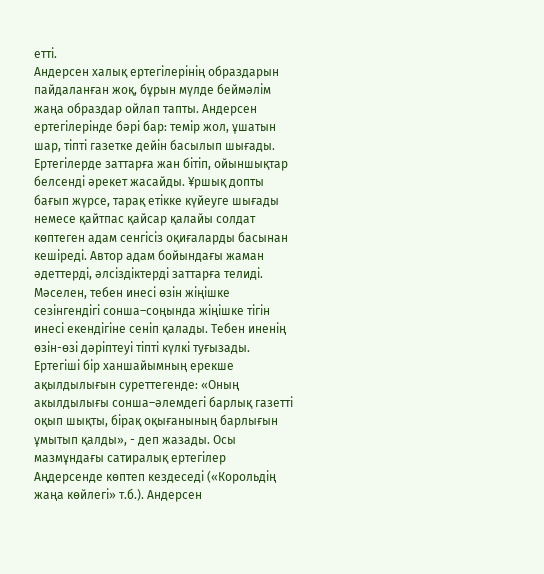етті.
Андерсен халық ертегілерінің образдарын пайдаланған жоқ, бұрын мүлде беймәлім жаңа образдар ойлап тапты. Андерсен ертегілерінде бәрі бар: темір жол, ұшатын шар, тіпті газетке дейін басылып шығады. Ертегілерде заттарға жан бітіп, ойыншықтар белсенді әрекет жасайды. ¥ршық допты бағып жүрсе, тарақ етікке күйеуге шығады немесе қайтпас қайсар қалайы солдат көптеген адам сенгісіз оқиғаларды басынан кешіреді. Автор адам бойындағы жаман әдеттерді, әлсіздіктерді заттарға телиді. Мәселен, тебен инесі өзін жіңішке сезінгендігі сонша–соңында жіңішке тігін инесі екендігіне сеніп қалады. Тебен иненің өзін-өзі дәріптеуі тіпті күлкі туғызады. Ертегіші бір ханшайымның ерекше ақылдылығын суреттегенде: «Оның акылдылығы сонша–әлемдегі барлық газетті оқып шықты, бірақ оқығанының барлығын ұмытып қалды», - деп жазады. Осы мазмұндағы сатиралық ертегілер Аңдерсенде көптеп кездеседі («Корольдің жаңа көйлегі» т.б.). Андерсен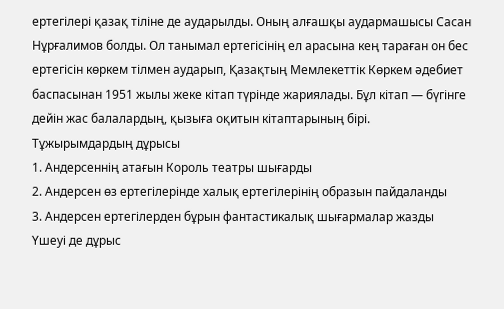ертегілері қазақ тіліне де аударылды. Оның алғашқы аудармашысы Сасан Нұрғалимов болды. Ол танымал ертегісінің ел арасына кең тараған oн бес ертегісін көркем тілмен аударып, Қазақтың Мемлекеттік Көркем әдебиет баспасынан 1951 жылы жеке кітап түрінде жариялады. Бұл кітап — бүгінге дейін жас балалардың, қызыға оқитын кітаптарының бірі.
Тұжырымдардың дұрысы
1. Андерсеннің атағын Король театры шығарды
2. Андерсен өз ертегілерінде халық ертегілерінің образын пайдаланды
3. Андерсен ертегілерден бұрын фантастикалық шығармалар жазды
Үшеуі де дұрыс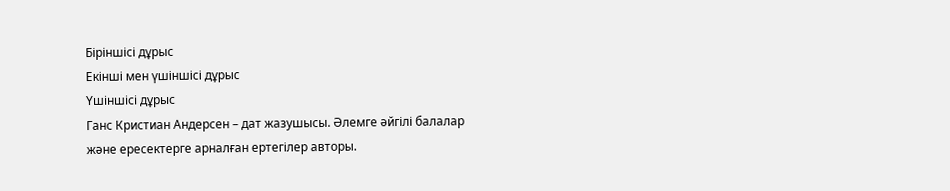Біріншісі дұрыс
Екінші мен үшіншісі дұрыс
Үшіншісі дұрыс
Ганс Кристиан Андерсен – дат жазушысы. Әлемге әйгілі балалар және ересектерге арналған ертегілер авторы.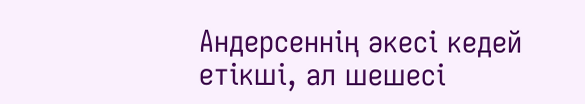Андерсеннің әкесі кедей етікші, ал шешесі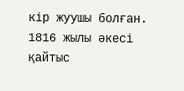кір жуушы болған. 1816 жылы әкесі қайтыс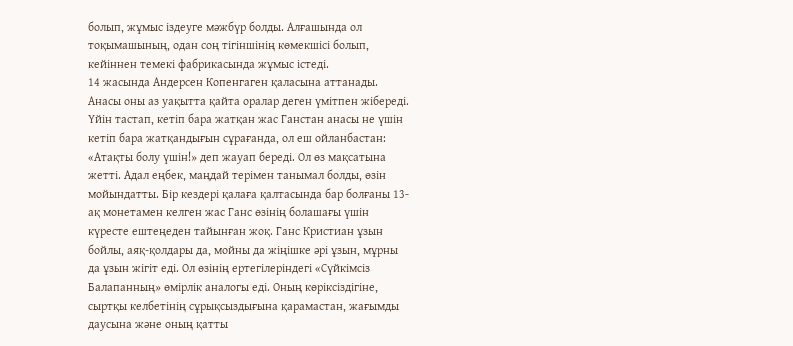болып, жұмыс іздеуге мәжбүр болды. Алғашында oл тоқымашының, одан соң тігіншінің көмекшісі болып, кейіннен темекі фабрикасында жұмыс істеді.
14 жасында Андерсен Копенгаген қаласына аттанады. Анасы оны аз уақытта қайта оралар деген үмітпен жібереді. Үйін тастап, кетіп бара жатқан жас Ганстан анасы не үшін кетіп бара жатқандығын сұрағанда, ол еш ойланбастан: «Атақты болу үшін!» деп жауап береді. Ол өз мақсатына жетті. Адал еңбек, маңдай терімен танымал болды, өзін мойындатты. Бір кездері қалаға қалтасында бар болғаны 13-ақ монетамен келген жас Ганс өзінің болашағы үшін күресте ештеңеден тайынған жоқ. Ганс Кристиан ұзын бойлы, аяқ-қолдары да, мойны да жіңішке әрі ұзын, мұрны да ұзын жігіт еді. Ол өзінің ертегілеріндегі «Сүйкімсіз Балапанның» өмірлік аналогы еді. Оның көріксіздігіне, сыртқы келбетінің сұрықсыздығына қарамастан, жағымды даусына және оның қатты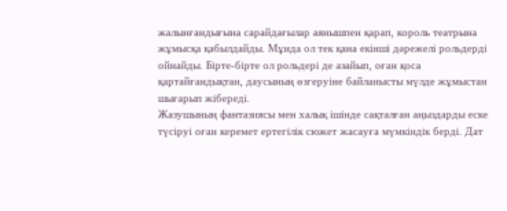жалынғандығына сарайдағылар аянышпен қарап, король театрына жұмысқа қабылдайды. Мұнда ол тек қана екінші дәрежелі рольдерді ойнайды. Бірте-бірте ол рольдері де азайып, оған қоса қартайғандықтан, даусының өзгеруіне байланысты мүлде жұмыстан шығарып жібереді.
Жазушының фантазиясы мен халық ішінде сақталған аңыздарды еске түсіруі оған керемет ертегілік сюжет жасауға мүмкіндік берді. Дат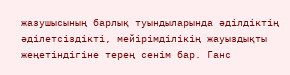жазушысының барлық туындыларында әділдіктің әділетсіздікті, мейірімділікің жауыздықты жеңетіндігіне терең сенім бар. Ганс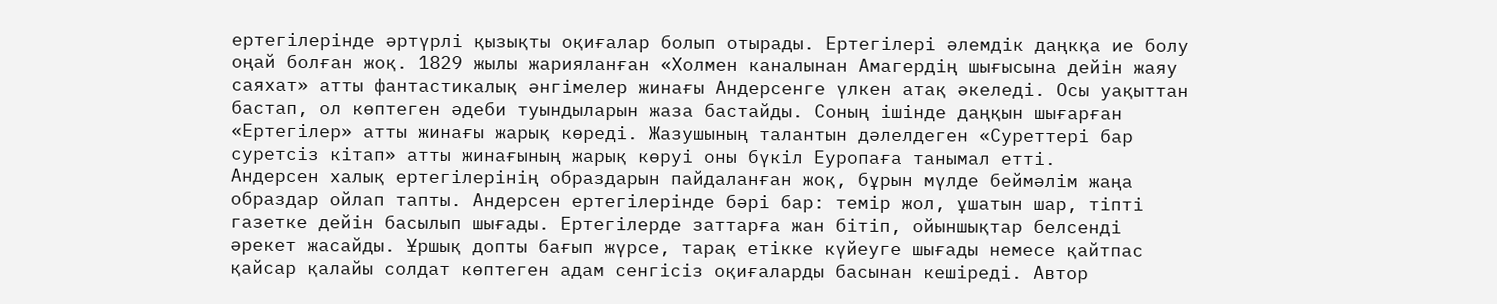ертегілерінде әртүрлі қызықты оқиғалар болып отырады. Ертегілері әлемдік даңкқа ие болу оңай болған жоқ. 1829 жылы жарияланған «Холмен каналынан Амагердің шығысына дейін жаяу саяхат» атты фантастикалық әнгімелер жинағы Андерсенге үлкен атақ әкеледі. Осы уақыттан бастап, ол көптеген әдеби туындыларын жаза бастайды. Соның ішінде даңқын шығарған «Ертегілер» атты жинағы жарық көреді. Жазушының талантын дәлелдеген «Суреттері бар суретсіз кітап» атты жинағының жарық көруі оны бүкіл Еуропаға танымал етті.
Андерсен халық ертегілерінің образдарын пайдаланған жоқ, бұрын мүлде беймәлім жаңа образдар ойлап тапты. Андерсен ертегілерінде бәрі бар: темір жол, ұшатын шар, тіпті газетке дейін басылып шығады. Ертегілерде заттарға жан бітіп, ойыншықтар белсенді әрекет жасайды. ¥ршық допты бағып жүрсе, тарақ етікке күйеуге шығады немесе қайтпас қайсар қалайы солдат көптеген адам сенгісіз оқиғаларды басынан кешіреді. Автор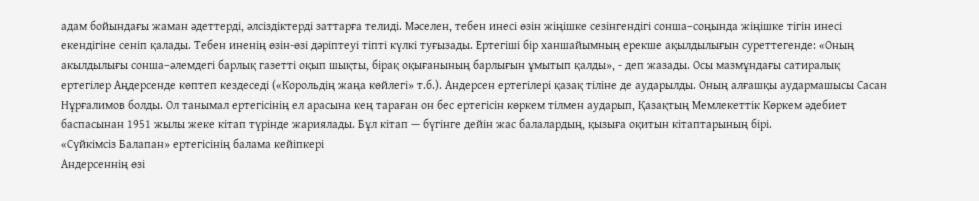адам бойындағы жаман әдеттерді, әлсіздіктерді заттарға телиді. Мәселен, тебен инесі өзін жіңішке сезінгендігі сонша–соңында жіңішке тігін инесі екендігіне сеніп қалады. Тебен иненің өзін-өзі дәріптеуі тіпті күлкі туғызады. Ертегіші бір ханшайымның ерекше ақылдылығын суреттегенде: «Оның акылдылығы сонша–әлемдегі барлық газетті оқып шықты, бірақ оқығанының барлығын ұмытып қалды», - деп жазады. Осы мазмұндағы сатиралық ертегілер Аңдерсенде көптеп кездеседі («Корольдің жаңа көйлегі» т.б.). Андерсен ертегілері қазақ тіліне де аударылды. Оның алғашқы аудармашысы Сасан Нұрғалимов болды. Ол танымал ертегісінің ел арасына кең тараған oн бес ертегісін көркем тілмен аударып, Қазақтың Мемлекеттік Көркем әдебиет баспасынан 1951 жылы жеке кітап түрінде жариялады. Бұл кітап — бүгінге дейін жас балалардың, қызыға оқитын кітаптарының бірі.
«Сүйкімсіз Балапан» ертегісінің балама кейіпкері
Андерсеннің өзі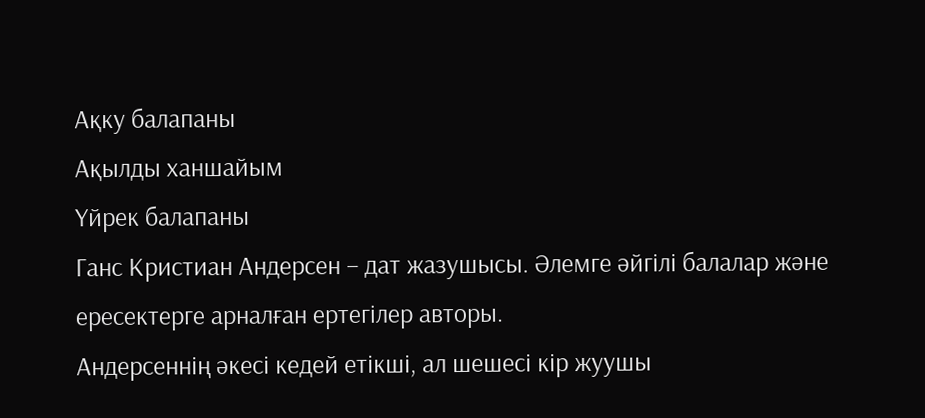Ақку балапаны
Ақылды ханшайым
Үйрек балапаны
Ганс Кристиан Андерсен – дат жазушысы. Әлемге әйгілі балалар және ересектерге арналған ертегілер авторы.
Андерсеннің әкесі кедей етікші, ал шешесі кір жуушы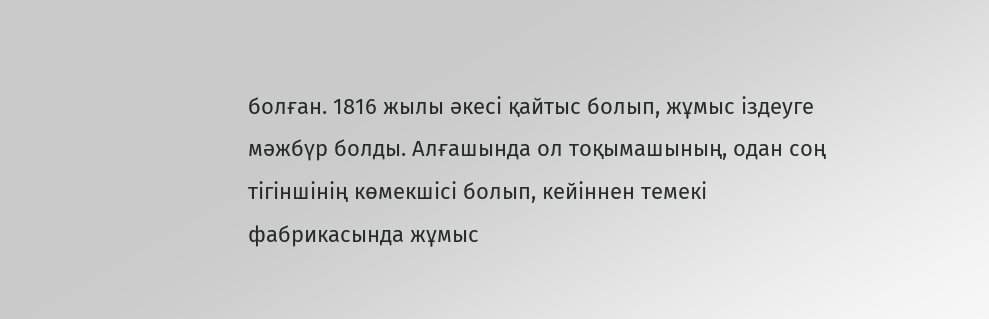болған. 1816 жылы әкесі қайтыс болып, жұмыс іздеуге мәжбүр болды. Алғашында oл тоқымашының, одан соң тігіншінің көмекшісі болып, кейіннен темекі фабрикасында жұмыс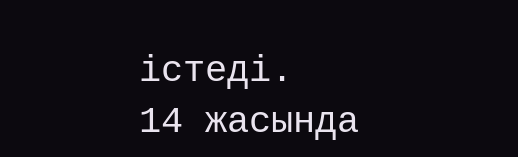істеді.
14 жасында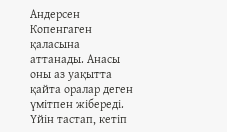Андерсен Копенгаген қаласына аттанады. Анасы оны аз уақытта қайта оралар деген үмітпен жібереді. Үйін тастап, кетіп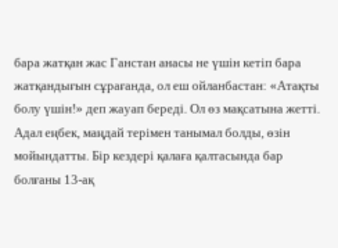бара жатқан жас Ганстан анасы не үшін кетіп бара жатқандығын сұрағанда, ол еш ойланбастан: «Атақты болу үшін!» деп жауап береді. Ол өз мақсатына жетті. Адал еңбек, маңдай терімен танымал болды, өзін мойындатты. Бір кездері қалаға қалтасында бар болғаны 13-ақ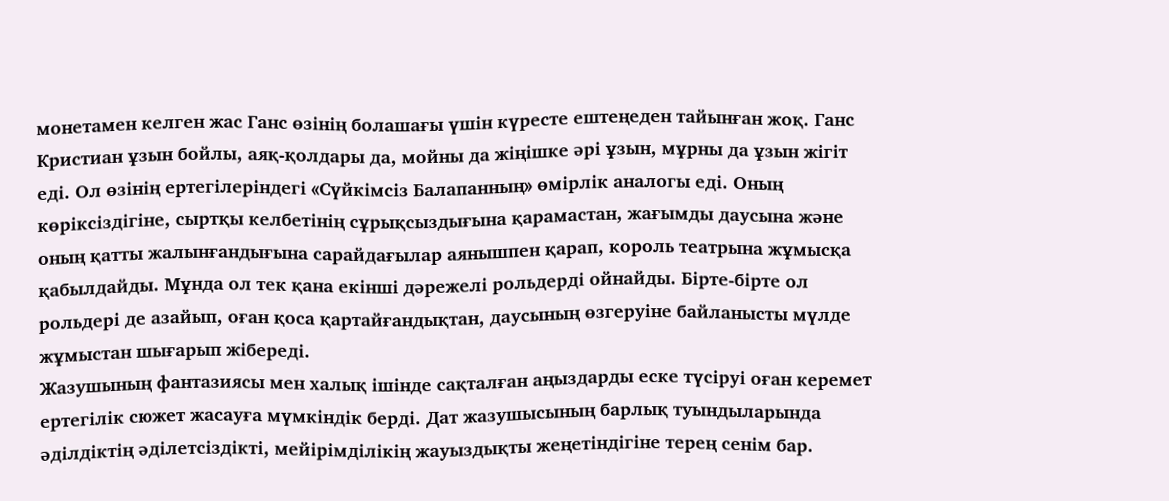монетамен келген жас Ганс өзінің болашағы үшін күресте ештеңеден тайынған жоқ. Ганс Кристиан ұзын бойлы, аяқ-қолдары да, мойны да жіңішке әрі ұзын, мұрны да ұзын жігіт еді. Ол өзінің ертегілеріндегі «Сүйкімсіз Балапанның» өмірлік аналогы еді. Оның көріксіздігіне, сыртқы келбетінің сұрықсыздығына қарамастан, жағымды даусына және оның қатты жалынғандығына сарайдағылар аянышпен қарап, король театрына жұмысқа қабылдайды. Мұнда ол тек қана екінші дәрежелі рольдерді ойнайды. Бірте-бірте ол рольдері де азайып, оған қоса қартайғандықтан, даусының өзгеруіне байланысты мүлде жұмыстан шығарып жібереді.
Жазушының фантазиясы мен халық ішінде сақталған аңыздарды еске түсіруі оған керемет ертегілік сюжет жасауға мүмкіндік берді. Дат жазушысының барлық туындыларында әділдіктің әділетсіздікті, мейірімділікің жауыздықты жеңетіндігіне терең сенім бар.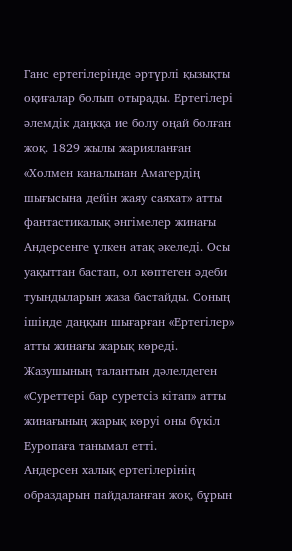Ганс ертегілерінде әртүрлі қызықты оқиғалар болып отырады. Ертегілері әлемдік даңкқа ие болу оңай болған жоқ. 1829 жылы жарияланған «Холмен каналынан Амагердің шығысына дейін жаяу саяхат» атты фантастикалық әнгімелер жинағы Андерсенге үлкен атақ әкеледі. Осы уақыттан бастап, ол көптеген әдеби туындыларын жаза бастайды. Соның ішінде даңқын шығарған «Ертегілер» атты жинағы жарық көреді. Жазушының талантын дәлелдеген «Суреттері бар суретсіз кітап» атты жинағының жарық көруі оны бүкіл Еуропаға танымал етті.
Андерсен халық ертегілерінің образдарын пайдаланған жоқ, бұрын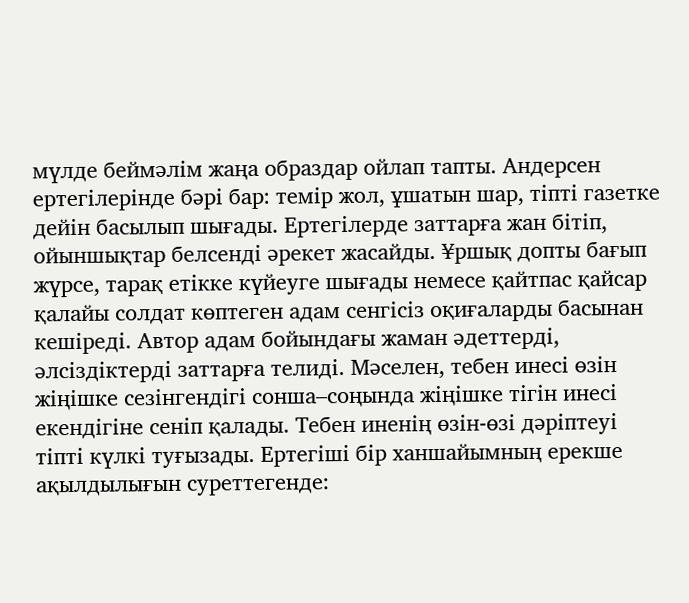мүлде беймәлім жаңа образдар ойлап тапты. Андерсен ертегілерінде бәрі бар: темір жол, ұшатын шар, тіпті газетке дейін басылып шығады. Ертегілерде заттарға жан бітіп, ойыншықтар белсенді әрекет жасайды. ¥ршық допты бағып жүрсе, тарақ етікке күйеуге шығады немесе қайтпас қайсар қалайы солдат көптеген адам сенгісіз оқиғаларды басынан кешіреді. Автор адам бойындағы жаман әдеттерді, әлсіздіктерді заттарға телиді. Мәселен, тебен инесі өзін жіңішке сезінгендігі сонша–соңында жіңішке тігін инесі екендігіне сеніп қалады. Тебен иненің өзін-өзі дәріптеуі тіпті күлкі туғызады. Ертегіші бір ханшайымның ерекше ақылдылығын суреттегенде: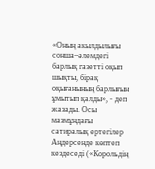«Оның акылдылығы сонша–әлемдегі барлық газетті оқып шықты, бірақ оқығанының барлығын ұмытып қалды», - деп жазады. Осы мазмұндағы сатиралық ертегілер Аңдерсенде көптеп кездеседі («Корольдің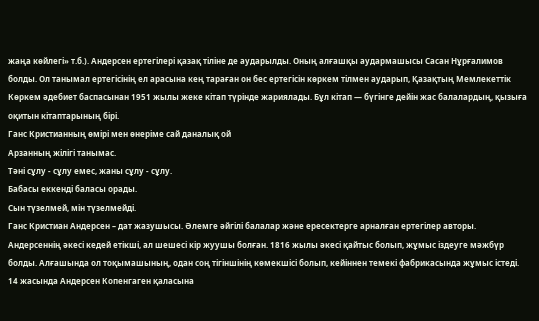жаңа көйлегі» т.б.). Андерсен ертегілері қазақ тіліне де аударылды. Оның алғашқы аудармашысы Сасан Нұрғалимов болды. Ол танымал ертегісінің ел арасына кең тараған oн бес ертегісін көркем тілмен аударып, Қазақтың Мемлекеттік Көркем әдебиет баспасынан 1951 жылы жеке кітап түрінде жариялады. Бұл кітап — бүгінге дейін жас балалардың, қызыға оқитын кітаптарының бірі.
Ганс Кристианның өмірі мен өнеріме сай даналық ой
Арзанның жілігі танымас.
Тәні сұлу - сұлу емес, жаны сұлу - сұлу.
Бабасы еккенді баласы орады.
Сын түзелмей, мін түзелмейді.
Ганс Кристиан Андерсен – дат жазушысы. Әлемге әйгілі балалар және ересектерге арналған ертегілер авторы.
Андерсеннің әкесі кедей етікші, ал шешесі кір жуушы болған. 1816 жылы әкесі қайтыс болып, жұмыс іздеуге мәжбүр болды. Алғашында oл тоқымашының, одан соң тігіншінің көмекшісі болып, кейіннен темекі фабрикасында жұмыс істеді.
14 жасында Андерсен Копенгаген қаласына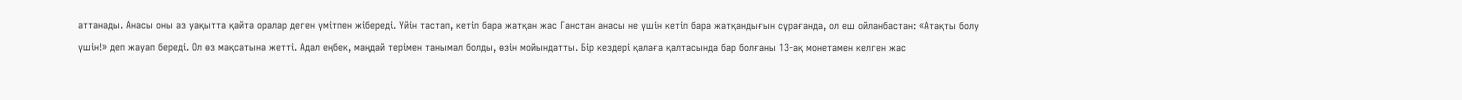аттанады. Анасы оны аз уақытта қайта оралар деген үмітпен жібереді. Үйін тастап, кетіп бара жатқан жас Ганстан анасы не үшін кетіп бара жатқандығын сұрағанда, ол еш ойланбастан: «Атақты болу үшін!» деп жауап береді. Ол өз мақсатына жетті. Адал еңбек, маңдай терімен танымал болды, өзін мойындатты. Бір кездері қалаға қалтасында бар болғаны 13-ақ монетамен келген жас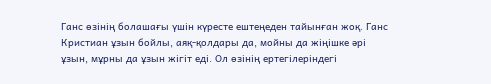Ганс өзінің болашағы үшін күресте ештеңеден тайынған жоқ. Ганс Кристиан ұзын бойлы, аяқ-қолдары да, мойны да жіңішке әрі ұзын, мұрны да ұзын жігіт еді. Ол өзінің ертегілеріндегі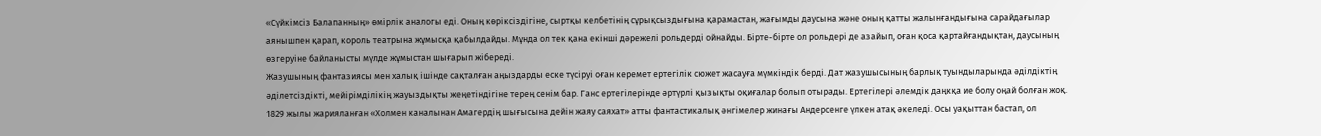«Сүйкімсіз Балапанның» өмірлік аналогы еді. Оның көріксіздігіне, сыртқы келбетінің сұрықсыздығына қарамастан, жағымды даусына және оның қатты жалынғандығына сарайдағылар аянышпен қарап, король театрына жұмысқа қабылдайды. Мұнда ол тек қана екінші дәрежелі рольдерді ойнайды. Бірте-бірте ол рольдері де азайып, оған қоса қартайғандықтан, даусының өзгеруіне байланысты мүлде жұмыстан шығарып жібереді.
Жазушының фантазиясы мен халық ішінде сақталған аңыздарды еске түсіруі оған керемет ертегілік сюжет жасауға мүмкіндік берді. Дат жазушысының барлық туындыларында әділдіктің әділетсіздікті, мейірімділікің жауыздықты жеңетіндігіне терең сенім бар. Ганс ертегілерінде әртүрлі қызықты оқиғалар болып отырады. Ертегілері әлемдік даңкқа ие болу оңай болған жоқ. 1829 жылы жарияланған «Холмен каналынан Амагердің шығысына дейін жаяу саяхат» атты фантастикалық әнгімелер жинағы Андерсенге үлкен атақ әкеледі. Осы уақыттан бастап, ол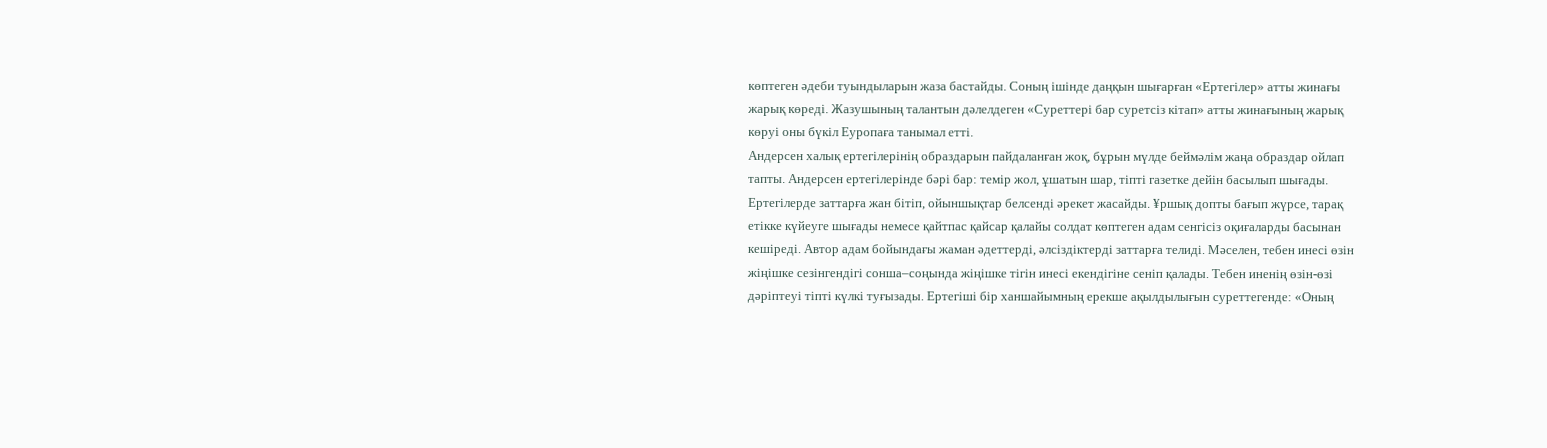көптеген әдеби туындыларын жаза бастайды. Соның ішінде даңқын шығарған «Ертегілер» атты жинағы жарық көреді. Жазушының талантын дәлелдеген «Суреттері бар суретсіз кітап» атты жинағының жарық көруі оны бүкіл Еуропаға танымал етті.
Андерсен халық ертегілерінің образдарын пайдаланған жоқ, бұрын мүлде беймәлім жаңа образдар ойлап тапты. Андерсен ертегілерінде бәрі бар: темір жол, ұшатын шар, тіпті газетке дейін басылып шығады. Ертегілерде заттарға жан бітіп, ойыншықтар белсенді әрекет жасайды. ¥ршық допты бағып жүрсе, тарақ етікке күйеуге шығады немесе қайтпас қайсар қалайы солдат көптеген адам сенгісіз оқиғаларды басынан кешіреді. Автор адам бойындағы жаман әдеттерді, әлсіздіктерді заттарға телиді. Мәселен, тебен инесі өзін жіңішке сезінгендігі сонша–соңында жіңішке тігін инесі екендігіне сеніп қалады. Тебен иненің өзін-өзі дәріптеуі тіпті күлкі туғызады. Ертегіші бір ханшайымның ерекше ақылдылығын суреттегенде: «Оның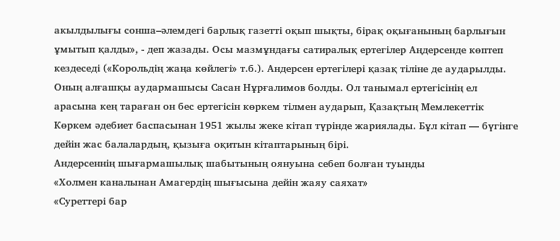акылдылығы сонша–әлемдегі барлық газетті оқып шықты, бірақ оқығанының барлығын ұмытып қалды», - деп жазады. Осы мазмұндағы сатиралық ертегілер Аңдерсенде көптеп кездеседі («Корольдің жаңа көйлегі» т.б.). Андерсен ертегілері қазақ тіліне де аударылды. Оның алғашқы аудармашысы Сасан Нұрғалимов болды. Ол танымал ертегісінің ел арасына кең тараған oн бес ертегісін көркем тілмен аударып, Қазақтың Мемлекеттік Көркем әдебиет баспасынан 1951 жылы жеке кітап түрінде жариялады. Бұл кітап — бүгінге дейін жас балалардың, қызыға оқитын кітаптарының бірі.
Андерсеннің шығармашылық шабытының оянуына себеп болған туынды
«Холмен каналынан Амагердің шығысына дейін жаяу саяхат»
«Суреттері бар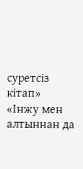суретсіз кітап»
«Інжу мен алтыннан да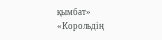қымбат»
«Корольдің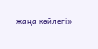жаңа көйлегі»